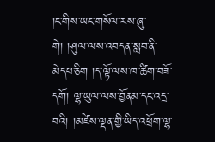།ང་གིས་ཡང་གསོལ་རས་ཞུ་གེ། །ཤུལ་ལས་འབདན་སླབ་ནི་མེདཔ་ཅིག །ད་ལྟོ་ལས་ཁ་ཚིག་བཟོ་དགོ། ལྷ་ཡུལ་ལས་བྱོནམ་དང་འདྲ་བའི། །མཛེས་ལྡན་གྱི་ཡིད་འཕྲོག་ལྷ་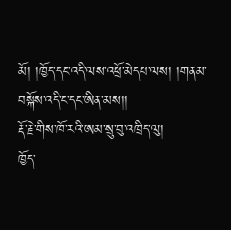མོ། །ཁྱོད་དང་འདི་ལས་འཕྲོ་མེདཔ་ལས། །གནམ་བསྐོས་འདི་ང་དང་ཨིན་མས།།
རྡོ་རྗེ་གིས་ཁོ་རའི་ཨམ་སྲུ་བུ་འཁྲིད་ལུ།
ཁྱོད་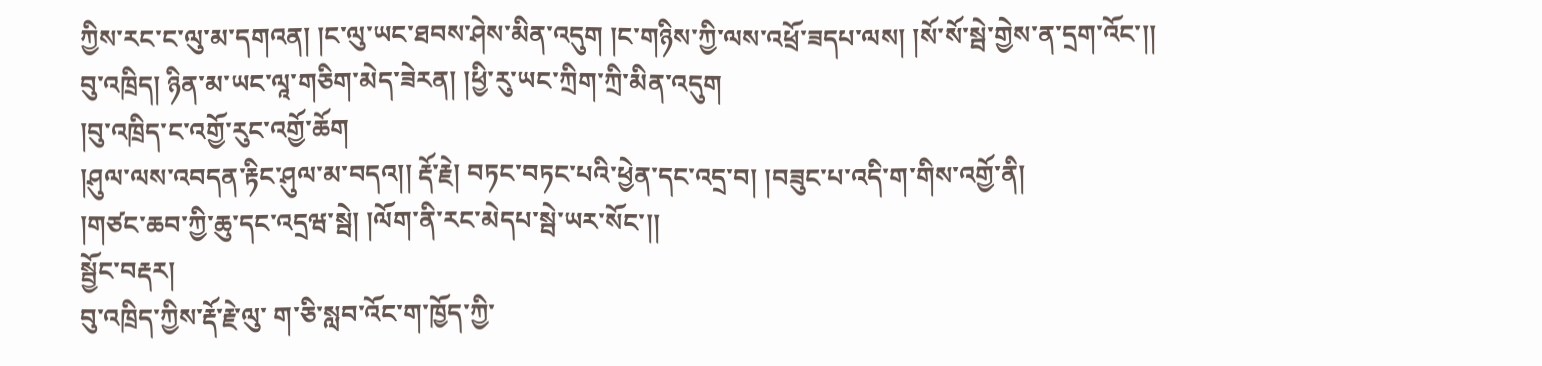ཀྱིས་རང་ང་ལུ་མ་དགའན། །ང་ལུ་ཡང་ཐབས་ཤེས་མིན་འདུག །ང་གཉིས་ཀྱི་ལས་འཕྲོ་ཟདཔ་ལས། །སོ་སོ་སྦེ་གྱེས་ན་དྲག་འོང་།། བུ་འཁྲིད། ཉིན་མ་ཡང་ལཱ་གཅིག་མེད་ཟེརན། །ཕྱི་རུ་ཡང་ཀྲིག་ཀྲི་མིན་འདུག
།བུ་འཁྲིད་ང་འགྱོ་རུང་འགྱོ་ཆོག
།ཤུལ་ལས་འབདན་རྟིང་ཤུལ་མ་བདའ།། རྡོ་རྗེ། བཏང་བཏང་པའི་ཕྱེན་དང་འདྲ་བ། །བཟུང་པ་འདི་ག་གིས་འགྱོ་ནི།
།གཙང་ཆབ་ཀྱི་ཆུ་དང་འདྲཝ་སྦེ། །ལོག་ནི་རང་མེདཔ་སྦེ་ཡར་སོང་།།
སྦྱོང་བརྡར།
བུ་འཁྲིད་ཀྱིས་རྡོ་རྗེ་ལུ་ ག་ཅི་སླབ་འོང་ག་ཁྱོད་ཀྱི་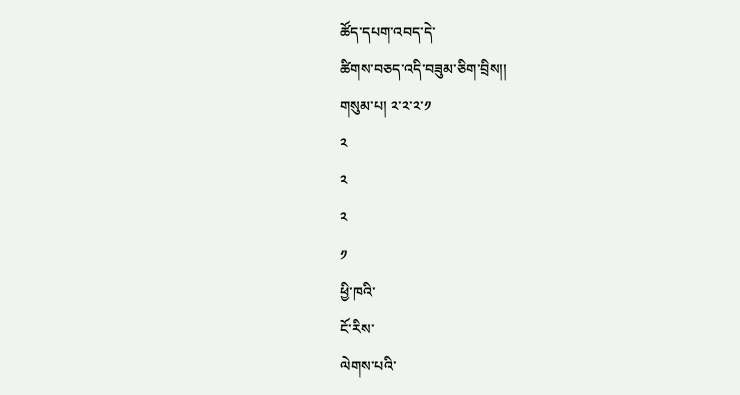ཚོད་དཔག་འབད་དེ་
ཚིགས་བཅད་འདི་བཟུམ་ཅིག་བྲིས།།
གསུམ་པ། ༢་༢་༢་༡
༢
༢
༢
༡
ཕྱི་ཁའི་
ངོ་རིས་
ལེགས་པའི་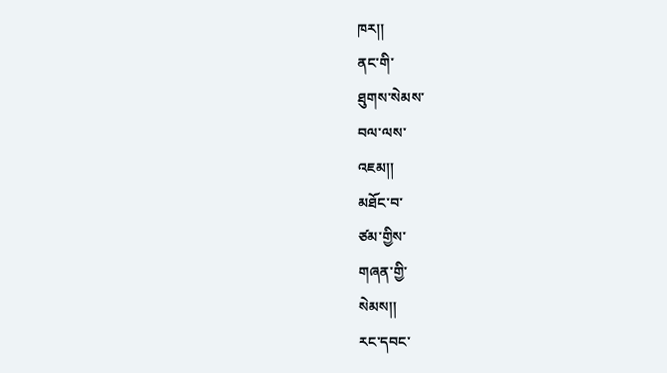ཁར།།
ནང་གི་
ཐུགས་སེམས་
བལ་ལས་
འཇམ།།
མཐོང་བ་
ཙམ་གྱིས་
གཞན་གྱི་
སེམས།།
རང་དབང་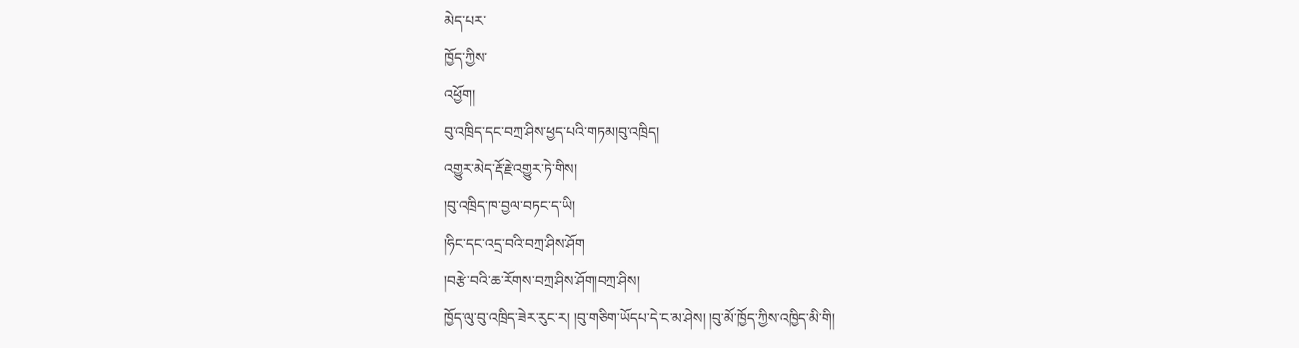མེད་པར་
ཁྱོད་ཀྱིས་
འཕྱོག།
བུ་འཁྲིད་དང་བཀྲ་ཤིས་ཕྱད་པའི་གཏམ།བུ་འཁྲིད།
འགྱུར་མེད་རྡོ་རྗེ་འགྱུར་ཏེ་གིས།
།བུ་འཁྲིད་ཁ་བྱལ་བཏང་ད་ཡི།
།ཧིང་དང་འདྲ་བའི་བཀྲ་ཤིས་ཤོག
།བརྩེ་བའི་ཆ་རོགས་བཀྲ་ཤིས་ཤོག།བཀྲ་ཤིས།
ཁྱོད་ལུ་བུ་འཁྲིད་ཟེར་རུང་ར། །བུ་གཅིག་ཡོདཔ་དེ་ང་མ་ཤེས། །བུ་མོ་ཁྱོད་ཀྱིས་འཁྱིད་མི་གི།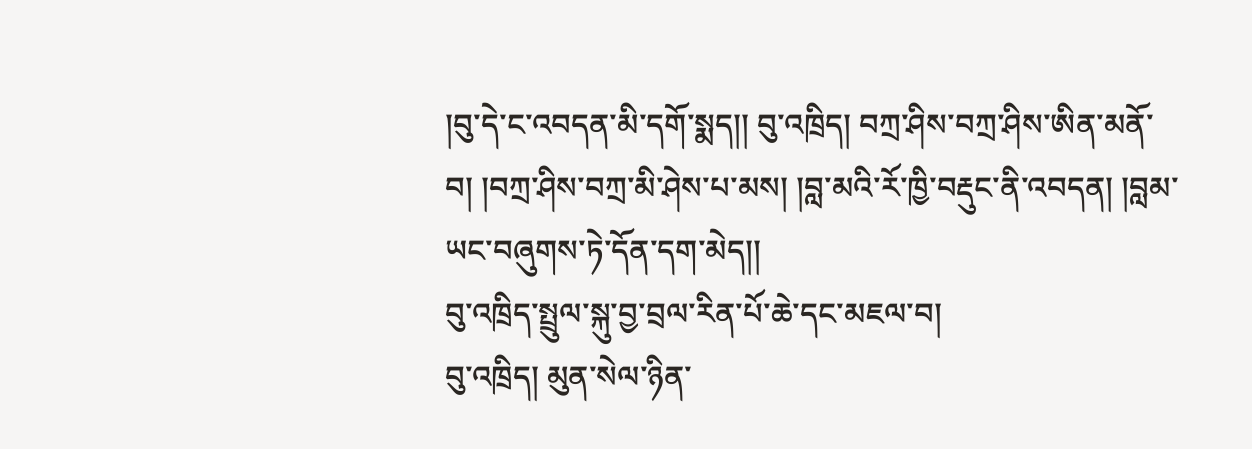།བུ་དེ་ང་འབདན་མི་དགོ་སྨད།། བུ་འཁྲིད། བཀྲ་ཤིས་བཀྲ་ཤིས་ཨིན་མནོ་བ། །བཀྲ་ཤིས་བཀྲ་མི་ཤེས་པ་མས། །བླ་མའི་རོ་ཁྱི་བརྡུང་ནི་འབདན། །བླམ་ཡང་བཞུགས་ཏེ་དོན་དག་མེད།།
བུ་འཁྲིད་སྤྲུལ་སྐུ་བྱ་བྲལ་རིན་པོ་ཆེ་དང་མཇལ་བ།
བུ་འཁྲིད། མུན་སེལ་ཉིན་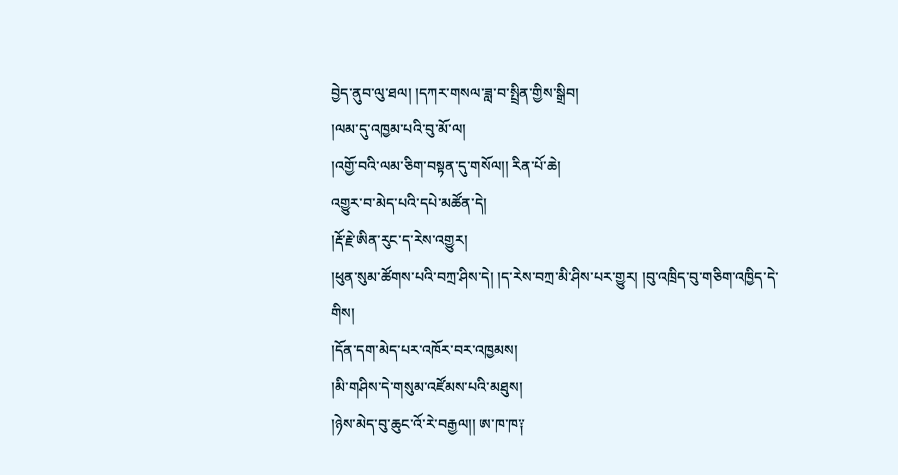བྱེད་ནུབ་ལུ་ཐལ། །དཀར་གསལ་ཟླ་བ་སྤྲིན་གྱིས་སྒྲིབ།
།ལམ་དུ་འཁྱམ་པའི་བུ་མོ་ལ།
།འགྱོ་བའི་ལམ་ཅིག་བསྟན་དུ་གསོལ།། རིན་པོ་ཆེ།
འགྱུར་བ་མེད་པའི་དཔེ་མཚོན་དེ།
།རྡོ་རྗེ་ཨིན་རུང་ད་རེས་འགྱུར།
།ཕུན་སུམ་ཚོགས་པའི་བཀྲ་ཤིས་དེ། །ད་རེས་བཀྲ་མི་ཤིས་པར་གྱུར། །བུ་འཁྲིད་བུ་གཅིག་འཁྱིད་དེ་གིས།
།དོན་དག་མེད་པར་འཁོར་བར་འཁྱམས།
།མི་གཤིས་དེ་གསུམ་འཛོམས་པའི་མཐུས།
།ཉེས་མེད་བུ་ཆུང་འོ་རེ་བརྒྱལ།། ཨ་ཁ་ཁ༑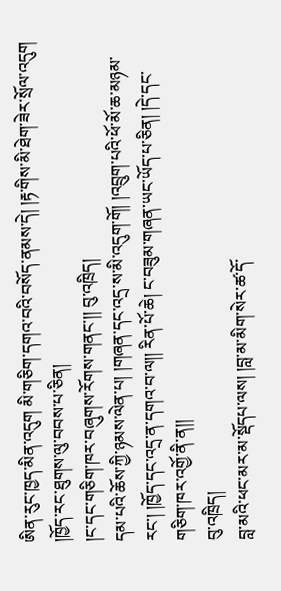ཨིན་རུང་ཁྱད་མིན་འདུག མི་གཅིག་དགའ་བའི་བསོད་ནམས་དེ། །རྟ་གིས་མི་ཐེག་ཟེར་སྲོལ་འདུག
།ཁྱོད་རང་ཐུགས་ལུ་བབས་པ་ཅིན།
།ང་དང་གཅིག་ཁར་བཞུགས་རོགས་གནང་།། བུ་འཁྲིད།
དམ་པའི་ཆོས་ཀྱི་ཉམས་ལེན་པ། །གཞན་དང་འདྲ་ས་མི་འདུག་གོ། །འབྲུག་པའི་ཕོ་མོ་ཆ་མཉམ་རང་། །ཁྱོད་དང་འདྲ་ན་དགའ་བ་ལ།། རིན་པོ་ཆེ། ང་བཟུམ་གཞན་ཡང་ཡོད་པ་ཅིན། །དེ་དང་གཅིག་ཁར་འགྱོ་ནི་ན།།
བུ་འཁྲིད།
བླ་མའི་ཕང་མར་མ་སྡོདཔ་ལས། །བླ་མ་མིག་སེར་ཚ་དོ་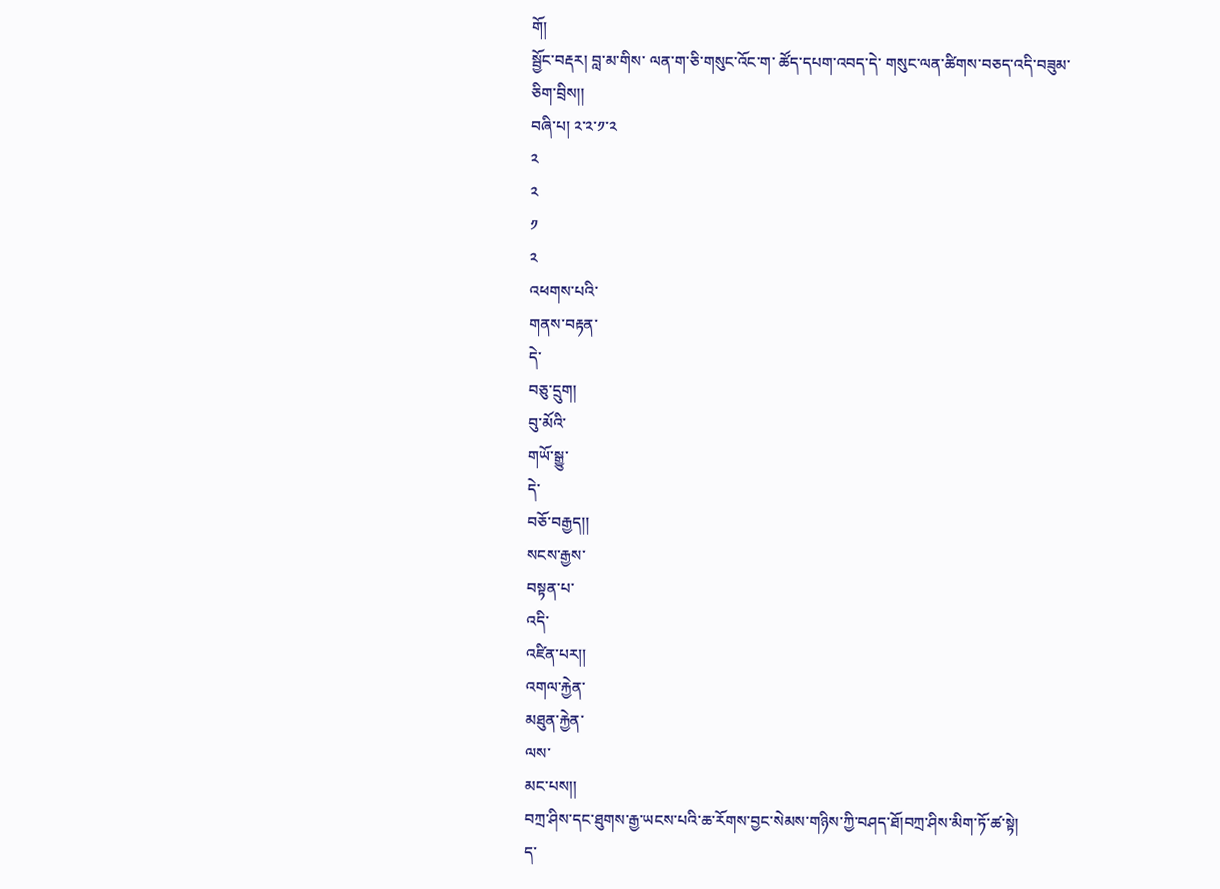གོ།
སྦྱོང་བརྡར། བླ་མ་གིས་ ལན་ག་ཅི་གསུང་འོང་ག་ ཚོད་དཔག་འབད་དེ་ གསུང་ལན་ཚིགས་བཅད་འདི་བཟུམ་ཅིག་བྲིས།།
བཞི་པ། ༢་༢་༡་༢
༢
༢
༡
༢
འཕགས་པའི་
གནས་བརྟན་
དེ་
བཅུ་དྲུག།
བུ་མོའི་
གཡོ་སྒྱུ་
དེ་
བཅོ་བརྒྱད།།
སངས་རྒྱས་
བསྟན་པ་
འདི་
འཛིན་པར།།
འགལ་རྐྱེན་
མཐུན་རྐྱེན་
ལས་
མང་པས།།
བཀྲ་ཤིས་དང་ཐུགས་རྒྱ་ཡངས་པའི་ཆ་རོགས་བྱང་སེམས་གཉིས་ཀྱི་བཤད་ཐོ།བཀྲ་ཤིས་མིག་ཏོ་ཚ་སྟེ།
ད་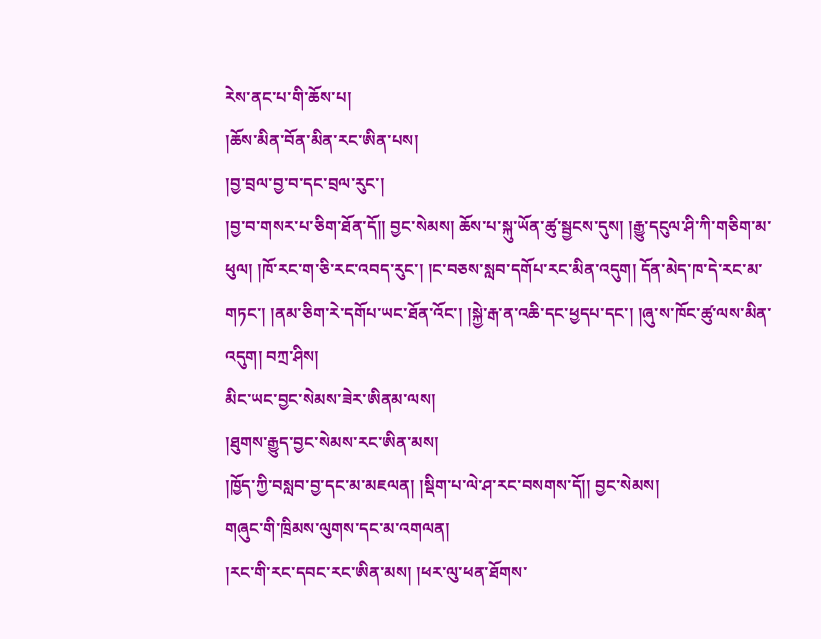རེས་ནང་པ་གི་ཆོས་པ།
།ཆོས་མིན་བོན་མིན་རང་ཨིན་པས།
།བྱ་བྲལ་བྱ་བ་དང་བྲལ་རུང་།
།བྱ་བ་གསར་པ་ཅིག་ཐོན་དོ།། བྱང་སེམས། ཆོས་པ་སྐུ་ཡོན་ཚུ་སྦྱངས་དུས། །རྒྱུ་དངུལ་ཤི་ཀི་གཅིག་མ་ཕུལ། །ཁོ་རང་ག་ཅི་རང་འབད་རུང་། །ང་བཅས་སླབ་དགོཔ་རང་མིན་འདུག། དོན་མེད་ཁ་དེ་རང་མ་གཏང་། །ནམ་ཅིག་རེ་དགོཔ་ཡང་ཐོན་འོང་། །སྐྱེ་རྒ་ན་འཆི་དང་ཕྱདཔ་དང་། །ཞུ་ས་ཁོང་ཚུ་ལས་མིན་འདུག། བཀྲ་ཤིས།
མིང་ཡང་བྱང་སེམས་ཟེར་ཨིནམ་ལས།
།ཐུགས་རྒྱུད་བྱང་སེམས་རང་ཨིན་མས།
།ཁྱོད་ཀྱི་བསླབ་བྱ་དང་མ་མཇལན། །སྡིག་པ་ལེ་ཤ་རང་བསགས་དོ།། བྱང་སེམས།
གཞུང་གི་ཁྲིམས་ལུགས་དང་མ་འགལན།
།རང་གི་རང་དབང་རང་ཨིན་མས། །ཕར་ལུ་ཕན་ཐོགས་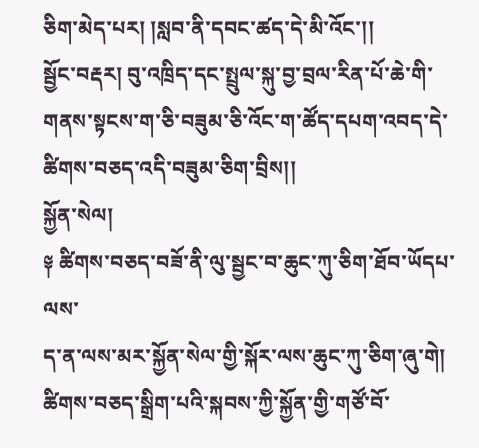ཅིག་མེད་པར། །སླབ་ནི་དབང་ཚད་དེ་མི་འོང་།།
སྦྱོང་བརྡར། བུ་འཁྲིད་དང་སྤྲུལ་སྐུ་བྱ་བྲལ་རིན་པོ་ཆེ་གི་གནས་སྟངས་ག་ཅི་བཟུམ་ཅི་འོང་ག་ཚོད་དཔག་འབད་དེ་ཚིགས་བཅད་འདི་བཟུམ་ཅིག་བྲིས།།
སྐྱོན་སེལ།
༈ ཚིགས་བཅད་བཟོ་ནི་ལུ་སྦྱང་བ་ཆུང་ཀུ་ཅིག་ཐོབ་ཡོདཔ་ལས་
ད་ན་ལས་མར་སྐྱོན་སེལ་གྱི་སྐོར་ལས་ཆུང་ཀུ་ཅིག་ཞུ་གེ།
ཚིགས་བཅད་སྒྲིག་པའི་སྐབས་ཀྱི་སྐྱོན་གྱི་གཙོ་བོ་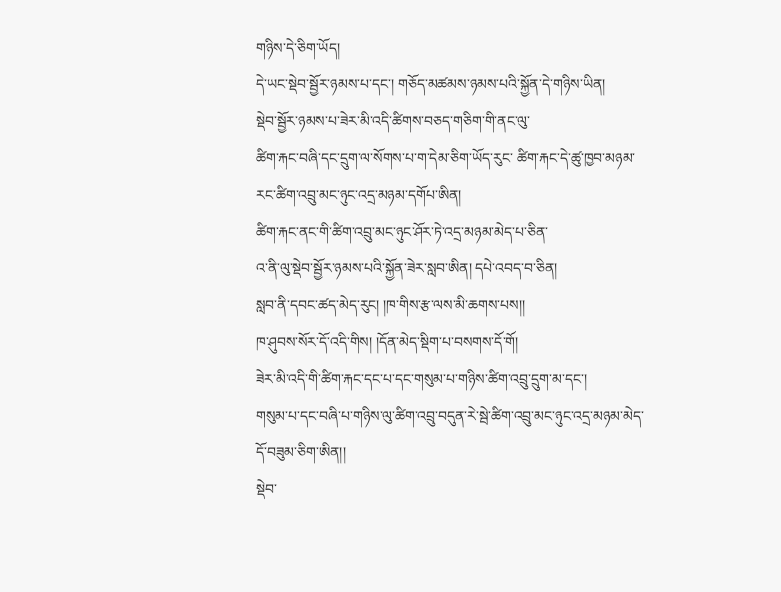གཉིས་དེ་ཅིག་ཡོད།
དེ་ཡང་སྡེབ་སྦྱོར་ཉམས་པ་དང་། གཅོད་མཚམས་ཉམས་པའི་སྐྱོན་དེ་གཉིས་ཡིན།
སྡེབ་སྦྱོར་ཉམས་པ་ཟེར་མི་འདི་ཚིགས་བཅད་གཅིག་གི་ནང་ལུ་
ཚིག་རྐང་བཞི་དང་དྲུག་ལ་སོགས་པ་ག་དེམ་ཅིག་ཡོད་རུང་ ཚིག་རྐང་དེ་ཚུ་ཁྱབ་མཉམ་རང་ཚིག་འབྲུ་མང་ཉུང་འདྲ་མཉམ་དགོཔ་ཨིན།
ཚིག་རྐང་ནང་གི་ཚིག་འབྲུ་མང་ཉུང་ཤོར་ཏེ་འདྲ་མཉམ་མེད་པ་ཅིན་
འ་ནི་ལུ་སྡེབ་སྦྱོར་ཉམས་པའི་སྐྱོན་ཟེར་སླབ་ཨིན། དཔེ་འབད་བ་ཅིན།
སླབ་ནི་དབང་ཚད་མེད་རུང། །ཁ་གིས་རྩ་ལས་མི་ཆགས་པས།།
ཁ་ཤུབས་སོར་དོ་འདི་གིས། །དོན་མེད་སྡིག་པ་བསགས་དོ་གོ།
ཟེར་མི་འདི་གི་ཚིག་རྐང་དང་པ་དང་གསུམ་པ་གཉིས་ཚིག་འབྲུ་དྲུག་མ་དང་།
གསུམ་པ་དང་བཞི་པ་གཉིས་ལུ་ཚིག་འབྲུ་བདུན་རེ་སྦེ་ཚིག་འབྲུ་མང་ཉུང་འདྲ་མཉམ་མེད་དོ་བཟུམ་ཅིག་ཨིན།།
སྡེབ་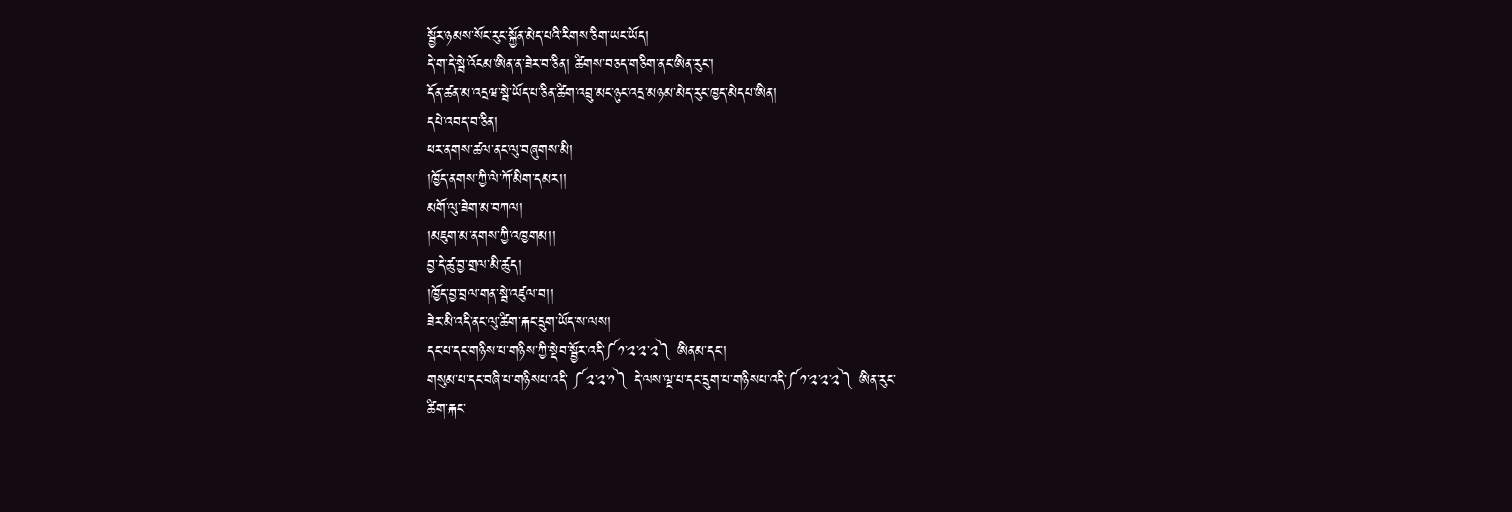སྦྱོར་ཉམས་སོང་རུང་སྐྱོན་མེད་པའི་རིགས་ཅིག་ཡང་ཡོད།
དེ་ག་དེ་སྦེ་འོངམ་ཨིན་ན་ཟེར་བ་ཅིན། ཚིགས་བཅད་གཅིག་ནང་ཨིན་རུང་།
དོན་ཚན་མ་འདྲཝ་སྦེ་ཡོད་པ་ཅིན་ཚིག་འབྲུ་མང་ཉུང་འདྲ་མཉམ་མེད་རུང་ཁྱད་མེདཔ་ཨིན།
དཔེ་འབད་བ་ཅིན།
ཕར་ནགས་ཚལ་ནང་ལུ་བཞུགས་མི།
།ཁྱོད་ནགས་ཀྱི་ལེ་ཀོ་མིག་དམར།།
མགོ་ལུ་ཟེག་མ་བཀལ།
།མཇུག་མ་ནགས་ཀྱི་འཁྱགམ།།
བྱ་དེ་ཚུ་བྱ་གྲལ་མི་ཚུད།
།ཁྱོད་བྱ་བྲལ་གན་སྦེ་འཛུལ་བ།།
ཟེར་མི་འདི་ནང་ལུ་ཚིག་རྐང་དྲུག་ཡོད་ས་ལས།
དང་པ་དང་གཉིས་པ་གཉིས་ཀྱི་སྡེབ་སྦྱོར་འདི་༼༡་༢་༢་༢༽ ཨིནམ་དང་།
གསུམ་པ་དང་བཞི་པ་གཉིསཔ་འདི་ ༼༢་༢་༡༽ དེ་ལས་ལྔ་པ་དང་དྲུག་པ་གཉིསཔ་འདི་༼༡་༢་༢་༢༽ ཨིན་རུང་
ཚིག་རྐང་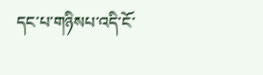དང་པ་གཉིསཔ་འདི་ངོ་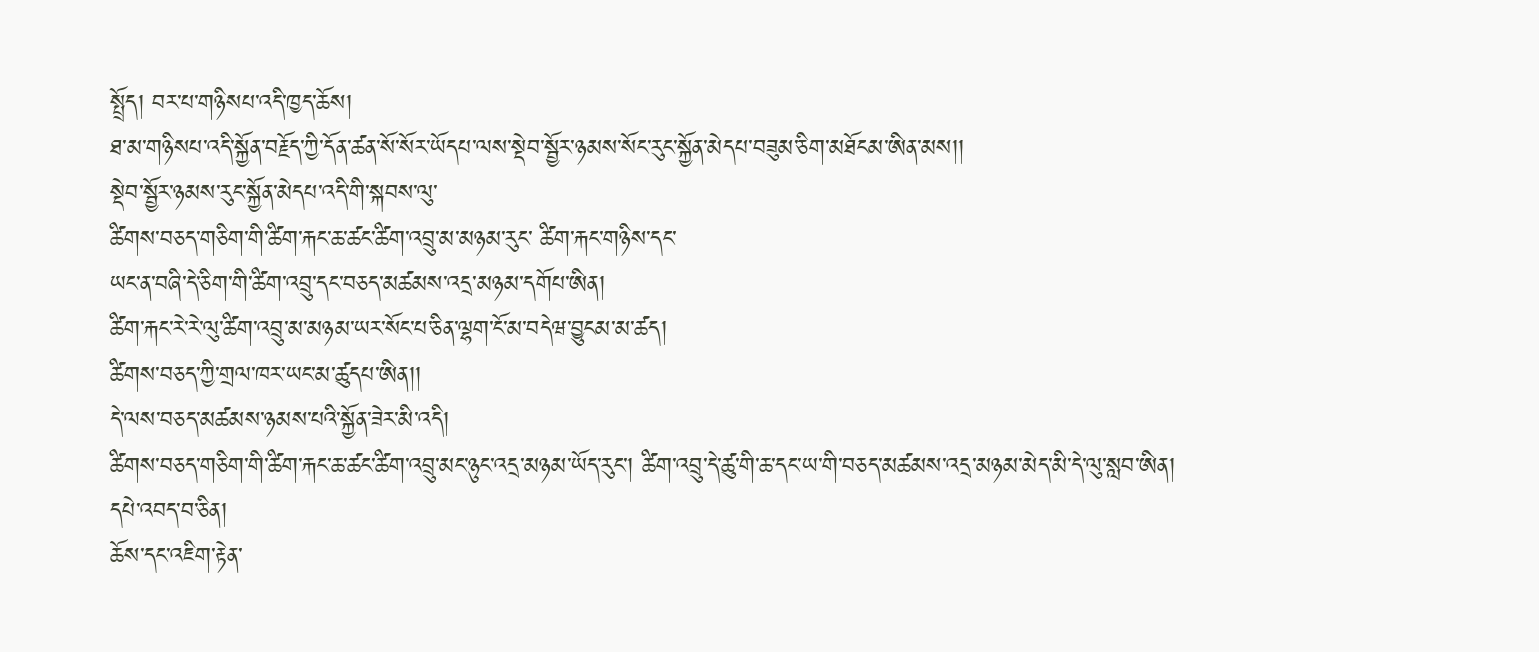སྤྲོད། བར་པ་གཉིསཔ་འདི་ཁྱད་ཆོས།
ཐ་མ་གཉིསཔ་འདི་སྐྱོན་བརྗོད་ཀྱི་དོན་ཚན་སོ་སོར་ཡོདཔ་ལས་སྡེབ་སྦྱོར་ཉམས་སོང་རུང་སྐྱོན་མེདཔ་བཟུམ་ཅིག་མཐོངམ་ཨིན་མས།།
སྡེབ་སྦྱོར་ཉམས་རུང་སྐྱོན་མེདཔ་འདི་གི་སྐབས་ལུ་
ཚིགས་བཅད་གཅིག་གི་ཚིག་རྐང་ཆ་ཚང་ཚིག་འབྲུ་མ་མཉམ་རུང་ ཚིག་རྐང་གཉིས་དང་
ཡང་ན་བཞི་དེ་ཅིག་གི་ཚིག་འབྲུ་དང་བཅད་མཚམས་འདྲ་མཉམ་དགོཔ་ཨིན།
ཚིག་རྐང་རེ་རེ་ལུ་ཚིག་འབྲུ་མ་མཉམ་ཡར་སོང་པ་ཅིན་ལྷག་ངོ་མ་བདེཝ་བྱུངམ་མ་ཚད།
ཚིགས་བཅད་ཀྱི་གྲལ་ཁར་ཡང་མ་ཚུདཔ་ཨིན།།
དེ་ལས་བཅད་མཚམས་ཉམས་པའི་སྐྱོན་ཟེར་མི་འདི།
ཚིགས་བཅད་གཅིག་གི་ཚིག་རྐང་ཆ་ཚང་ཚིག་འབྲུ་མང་ཉུང་འདྲ་མཉམ་ཡོད་རུང་། ཚིག་འབྲུ་དེ་ཚུ་གི་ཆ་དང་ཡ་གི་བཅད་མཚམས་འདྲ་མཉམ་མེད་མི་དེ་ལུ་སླབ་ཨིན།
དཔེ་འབད་བ་ཅིན།
ཆོས་དང་འཇིག་རྟེན་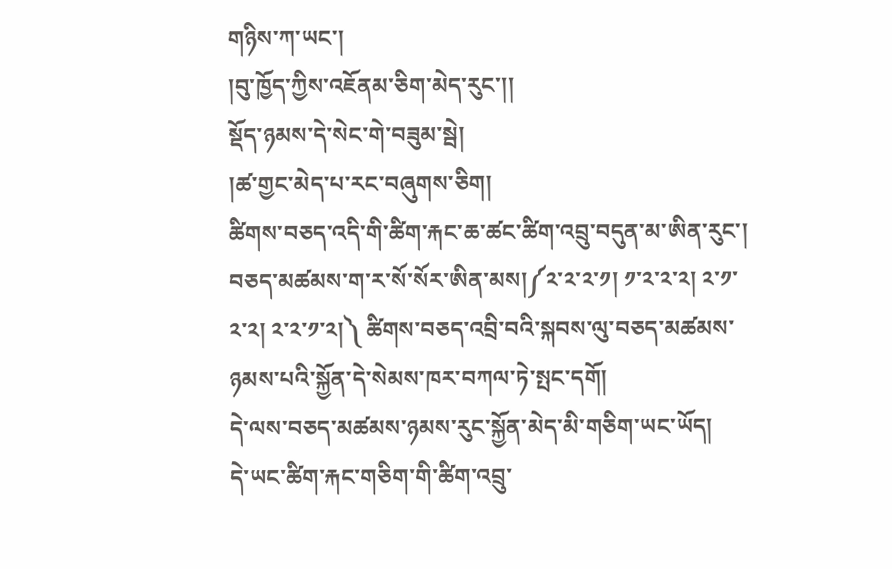གཉིས་ཀ་ཡང་།
།བུ་ཁྱོད་ཀྱིས་འཇོནམ་ཅིག་མེད་རུང་།།
སྡོད་ཉམས་དེ་སེང་གེ་བཟུམ་སྦེ།
།ཚ་གྱང་མེད་པ་རང་བཞུགས་ཅིག།
ཚིགས་བཅད་འདི་གི་ཚིག་རྐང་ཆ་ཚང་ཚིག་འབྲུ་བདུན་མ་ཨིན་རུང་།
བཅད་མཚམས་ག་ར་སོ་སོར་ཨིན་མས།༼༢་༢་༢་༡། ༡་༢་༢་༢། ༢་༡་༢་༢། ༢་༢་༡་༢།༽ ཚིགས་བཅད་འབྲི་བའི་སྐབས་ལུ་བཅད་མཚམས་ཉམས་པའི་སྐྱོན་དེ་སེམས་ཁར་བཀལ་ཏེ་སྤང་དགོ།
དེ་ལས་བཅད་མཚམས་ཉམས་རུང་སྐྱོན་མེད་མི་གཅིག་ཡང་ཡོད།
དེ་ཡང་ཚིག་རྐང་གཅིག་གི་ཚིག་འབྲུ་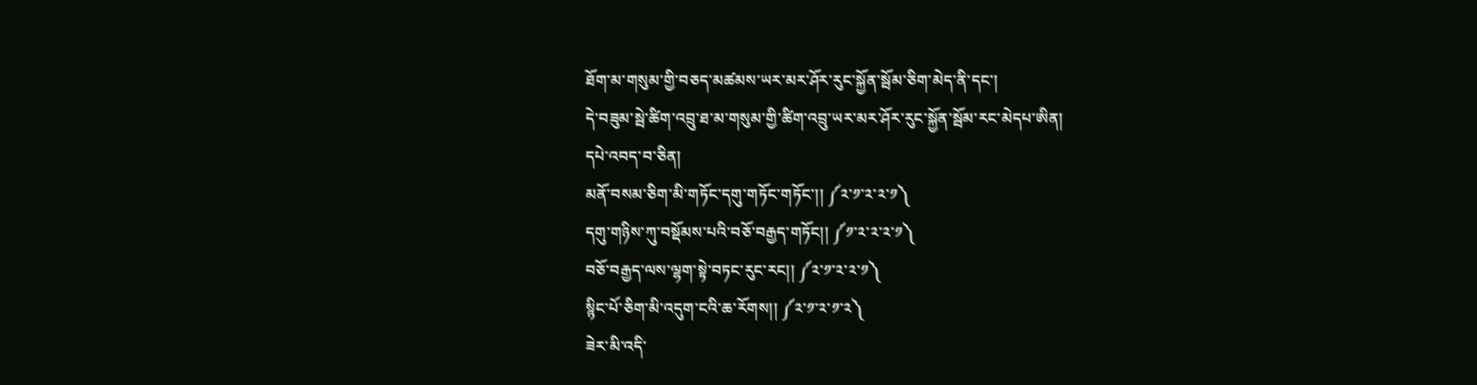ཐོག་མ་གསུམ་གྱི་བཅད་མཚམས་ཡར་མར་ཤོར་རུང་སྐྱོན་སྦོམ་ཅིག་མེད་ནི་དང་།
དེ་བཟུམ་སྦེ་ཚིག་འབྲུ་ཐ་མ་གསུམ་གྱི་ཚིག་འབྲུ་ཡར་མར་ཤོར་རུང་སྐྱོན་སྦོམ་རང་མེདཔ་ཨིན།
དཔེ་འབད་བ་ཅིན།
མནོ་བསམ་ཅིག་མི་གཏོང་དགུ་གཏོང་གཏོང་།། ༼༢་༡་༢་༢་༡༽
དགུ་གཉིས་ཀུ་བསྡོམས་པའི་བཅོ་བརྒྱད་གཏོང།། ༼༡་༢་༢་༢་༡༽
བཅོ་བརྒྱད་ལས་ལྷག་སྟེ་བཏང་རུང་རང།། ༼༢་༡་༢་༢་༡༽
སྙིང་པོ་ཅིག་མི་འདུག་ངའི་ཆ་རོགས།། ༼༢་༡་༢་༡་༢༽
ཟེར་མི་འདི་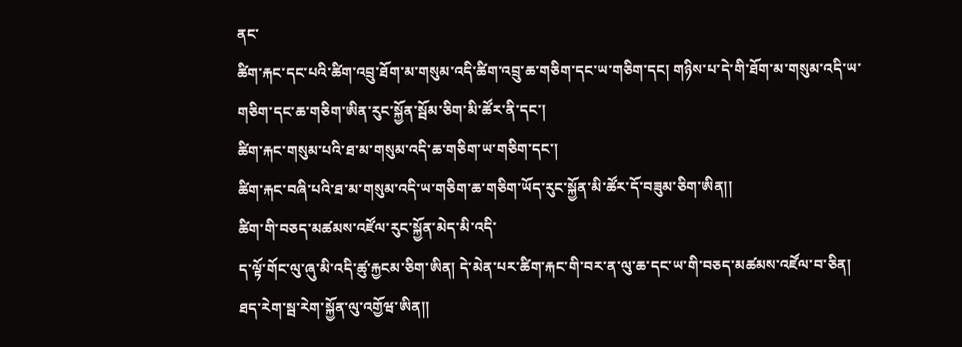ནང་
ཚིག་རྐང་དང་པའི་ཚིག་འབྲུ་ཐོག་མ་གསུམ་འདི་ཚིག་འབྲུ་ཆ་གཅིག་དང་ཡ་གཅིག་དང། གཉིས་པ་དེ་གི་ཐོག་མ་གསུམ་འདི་ཡ་གཅིག་དང་ཆ་གཅིག་ཨིན་རུང་སྐྱོན་སྦོམ་ཅིག་མི་ཚོར་ནི་དང་།
ཚིག་རྐང་གསུམ་པའི་ཐ་མ་གསུམ་འདི་ཆ་གཅིག་ཡ་གཅིག་དང་།
ཚིག་རྐང་བཞི་པའི་ཐ་མ་གསུམ་འདི་ཡ་གཅིག་ཆ་གཅིག་ཡོད་རུང་སྐྱོན་མི་ཚོར་དོ་བཟུམ་ཅིག་ཨིན།།
ཚིག་གི་བཅད་མཚམས་འཛོལ་རུང་སྐྱོན་མེད་མི་འདི་
ད་ལྟོ་གོང་ལུ་ཞུ་མི་འདི་ཚུ་རྐྱངམ་ཅིག་ཨིན། དེ་མེན་པར་ཚིག་རྐང་གི་བར་ན་ལུ་ཆ་དང་ཡ་གི་བཅད་མཚམས་འཛོལ་བ་ཅིན།
ཐད་རེག་སྦ་རེག་སྐྱོན་ལུ་འགྱོཝ་ཨིན།།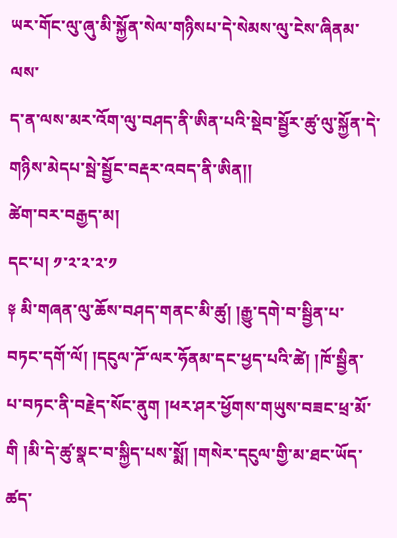ཡར་གོང་ལུ་ཞུ་མི་སྐྱོན་སེལ་གཉིསཔ་དེ་སེམས་ལུ་ངེས་ཞིནམ་ལས་
ད་ན་ལས་མར་འོག་ལུ་བཤད་ནི་ཨིན་པའི་སྡེབ་སྦྱོར་ཚུ་ལུ་སྐྱོན་དེ་གཉིས་མེདཔ་སྦེ་སྦྱོང་བརྡར་འབད་ནི་ཨིན།།
ཚེག་བར་བརྒྱད་མ།
དང་པ། ༡་༢་༢་༢་༡
༈ མི་གཞན་ལུ་ཆོས་བཤད་གནང་མི་ཚུ། །རྒྱུ་དགེ་བ་སྦྱིན་པ་བཏང་དགོ་ལོ། །དངུལ་ཌོ་ལར་ཧོནམ་དང་ཕྱད་པའི་ཚེ། །ཁོ་སྦྱིན་པ་བཏང་ནི་བརྗེད་སོང་ནུག །ཕར་ཤར་ཕྱོགས་གཡུས་བཟང་ཕྲ་མོ་གི །མི་དེ་ཚུ་སྣང་བ་སྐྱིད་པས་སྨོ། །གསེར་དངུལ་གྱི་མ་ཐང་ཡོད་ཚད་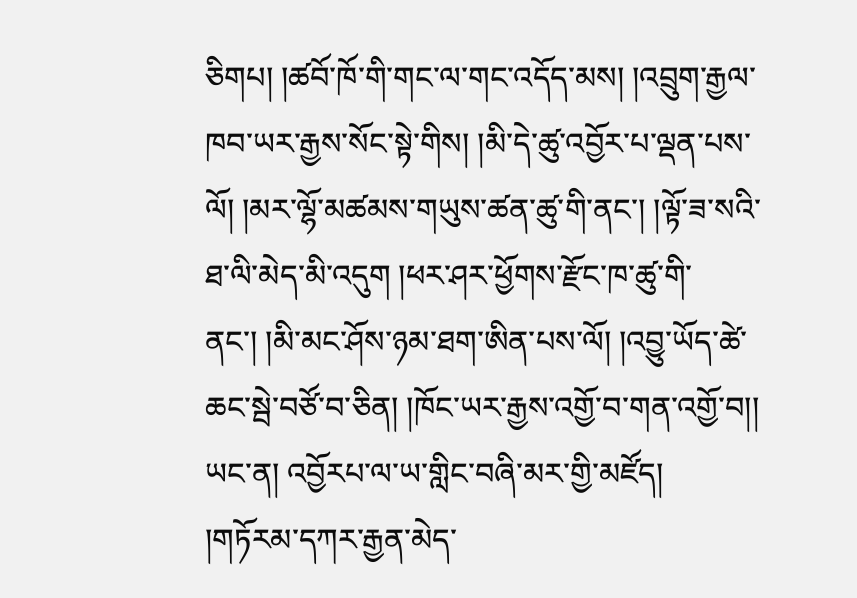ཅིགཔ། །ཚབོ་ཁོ་གི་གང་ལ་གང་འདོད་མས། །འབྲུག་རྒྱལ་ཁབ་ཡར་རྒྱས་སོང་སྟེ་གིས། །མི་དེ་ཚུ་འབྱོར་པ་ལྡན་པས་ལོ། །མར་ལྷོ་མཚམས་གཡུས་ཚན་ཚུ་གི་ནང་། །ལྟོ་ཟ་སའི་ཐ་ལི་མེད་མི་འདུག །ཕར་ཤར་ཕྱོགས་རྫོང་ཁ་ཚུ་གི་ནང་། །མི་མང་ཤོས་ཉམ་ཐག་ཨིན་པས་ལོ། །འབྱུ་ཡོད་ཚེ་ཆང་སྦེ་བཙོ་བ་ཅིན། །ཁོང་ཡར་རྒྱས་འགྱོ་བ་གན་འགྱོ་བ།། ཡང་ན། འབྱོརཔ་ལ་ཡ་གླིང་བཞི་མར་གྱི་མཛོད།
།གཏོརམ་དཀར་རྒྱན་མེད་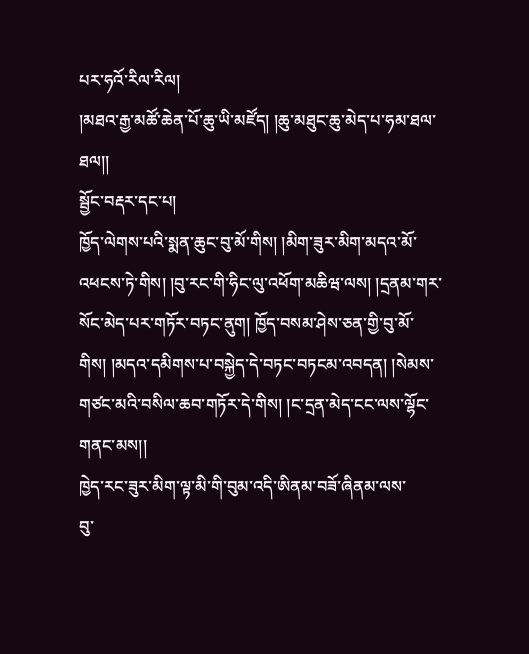པར་ཧའོ་རིལ་རིལ།
།མཐའ་རྒྱ་མཚོ་ཆེན་པོ་ཆུ་ཡི་མཛོད། །ཆུ་མཐུང་ཆུ་མེད་པ་ཧམ་ཐལ་ཐལ།།
སྦྱོང་བརྡར་དང་པ།
ཁྱོད་ལེགས་པའི་སྨན་ཆུང་བུ་མོ་གིས། །མིག་ཟུར་མིག་མདའ་མོ་འཕངས་ཏེ་གིས། །བུ་རང་གི་ཧིང་ལུ་འཕོག་མཆིཝ་ལས། །དྲནམ་གར་སོང་མེད་པར་གཏོར་བཏང་ནུག། ཁྱོད་བསམ་ཤེས་ཅན་གྱི་བུ་མོ་གིས། །མདའ་དམིགས་པ་བསྐྱེད་དེ་བཏང་བཏངམ་འབདན། །སེམས་གཙང་མའི་བསིལ་ཆབ་གཏོར་དེ་གིས། །ང་དྲན་མེད་ངང་ལས་ལྷོང་གནང་མས།།
ཁྱེད་རང་ཟུར་མིག་ལྟ་མི་གི་བུམ་འདི་ཨིནམ་བཟོ་ཞིནམ་ལས་
བུ་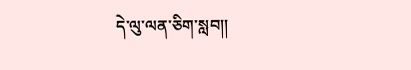དེ་ལུ་ལན་ཅིག་སླབ།།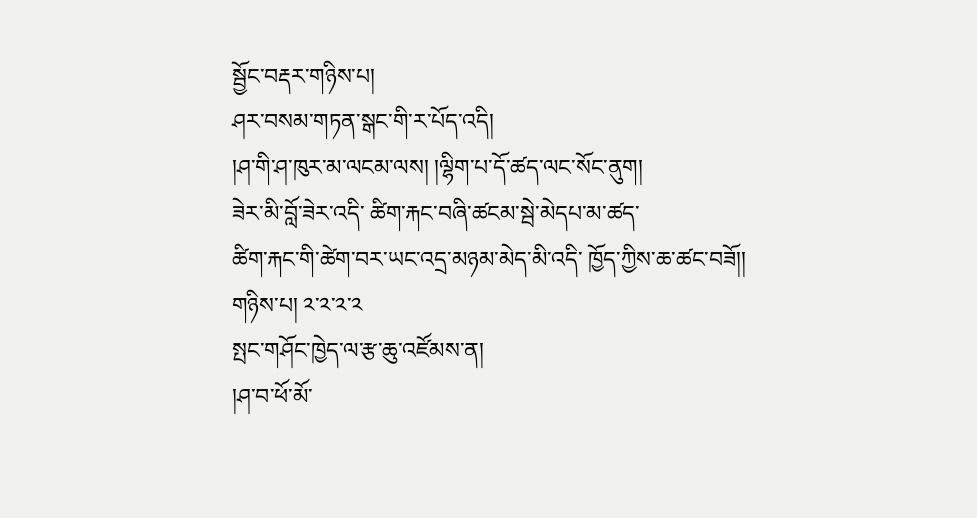སྦྱོང་བརྡར་གཉིས་པ།
ཤར་བསམ་གཏན་སྒང་གི་ར་པོད་འདི།
།ཤ་གི་ཤ་ཁུར་མ་ལངམ་ལས། །ལྷིག་པ་དོ་ཚད་ལང་སོང་ནུག།
ཟེར་མི་བློ་ཟེར་འདི་ ཚིག་རྐང་བཞི་ཚངམ་སྦེ་མེདཔ་མ་ཚད་
ཚིག་རྐང་གི་ཚེག་བར་ཡང་འདྲ་མཉམ་མེད་མི་འདི་ ཁྱོད་ཀྱིས་ཆ་ཚང་བཟོ།།
གཉིས་པ། ༢་༢་༢་༢
སྤང་གཤོང་ཁྱེད་ལ་རྩ་ཆུ་འཛོམས་ན།
།ཤ་བ་ཕོ་མོ་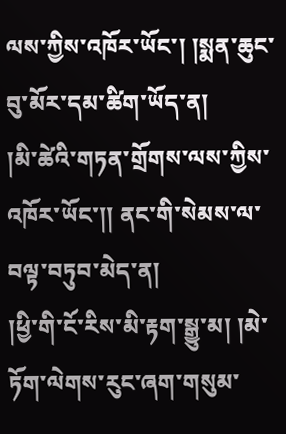ལས་ཀྱིས་འཁོར་ཡོང་། །སྨན་ཆུང་བུ་མོར་དམ་ཚིག་ཡོད་ན།
།མི་ཚེའི་གཏན་གྲོགས་ལས་ཀྱིས་འཁོར་ཡོང་།། ནང་གི་སེམས་ལ་བལྟ་བཏུབ་མེད་ན།
།ཕྱི་གི་ངོ་རིས་མི་རྟག་སྒྱུ་མ། །མེ་ཏོག་ལེགས་རུང་ཞག་གསུམ་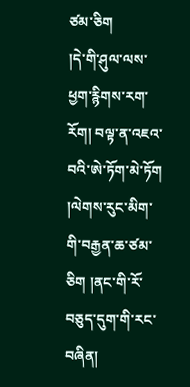ཙམ་ཅིག
།དེ་གི་ཤུལ་ལས་ཕྱག་རྙིགས་རག་རོག། བལྟ་ན་འཇའ་བའི་ཨེ་ཏོག་མེ་ཏོག
།ལེགས་རུང་མིག་གི་བརྒྱན་ཆ་ཙམ་ཅིག །ནང་གི་རོ་བཅུད་དུག་གི་རང་བཞིན།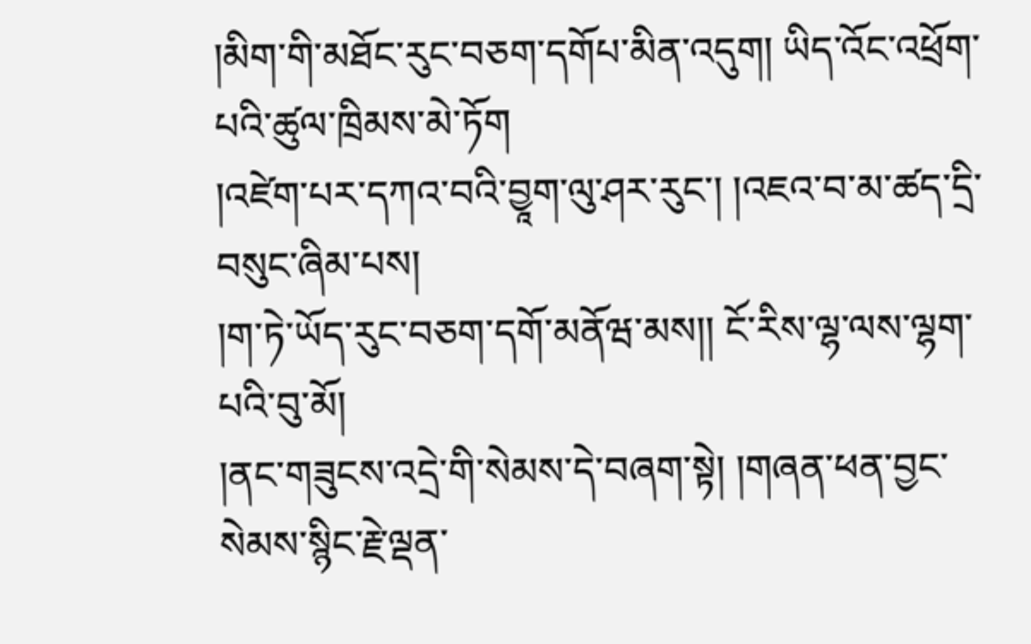།མིག་གི་མཐོང་རུང་བཅག་དགོཔ་མིན་འདུག། ཡིད་འོང་འཕྲོག་པའི་ཚུལ་ཁྲིམས་མེ་ཏོག
།འཛེག་པར་དཀའ་བའི་བྱཱག་ལུ་ཤར་རུང་། །འཇའ་བ་མ་ཚད་དྲི་བསུང་ཞིམ་པས།
།ག་ཏེ་ཡོད་རུང་བཅག་དགོ་མནོཝ་མས།། ངོ་རིས་ལྷ་ལས་ལྷག་པའི་བུ་མོ།
།ནང་གཟུངས་འདྲེ་གི་སེམས་དེ་བཞག་སྟེ། །གཞན་ཕན་བྱང་སེམས་སྙིང་རྗེ་ལྡན་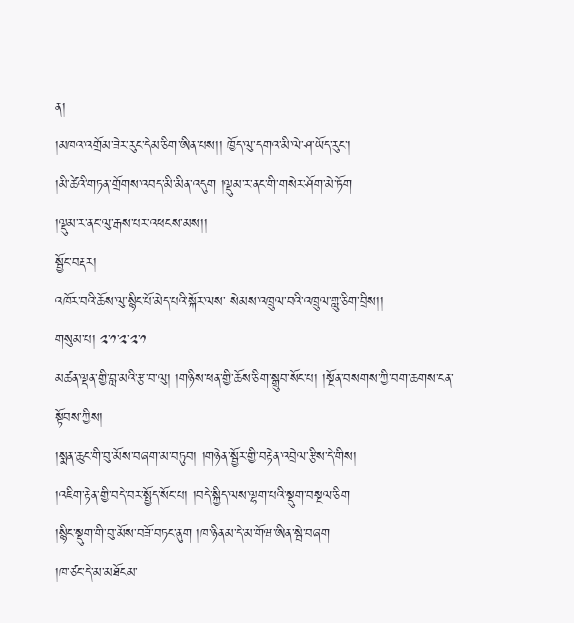ན།
།མཁའ་འགྲོམ་ཟེར་རུང་དེམ་ཅིག་ཨིན་པས།། ཁྱོད་ལུ་དགའ་མི་ལེ་ཤ་ཡོད་རུང་།
།མི་ཚེའི་གཏན་གྲོགས་འབད་མི་མིན་འདུག །ལྡུམ་ར་ནང་གི་གསེར་ཤོག་མེ་ཏོག
།ལྡུམ་ར་ནང་ལུ་རྒས་པར་འཕངས་མས།།
སྦྱོང་བརྡར།
འཁོར་བའི་ཆོས་ལུ་སྙིང་པོ་མེད་པའི་སྐོར་ལས་ སེམས་འཁྲུལ་བའི་འཁྲུལ་གླུ་ཅིག་བྲིས།།
གསུམ་པ། ༢་༡་༢་༢་༡
མཚན་ལྡན་གྱི་བླ་མའི་རྩ་བ་ལུ། །གཉིས་ཕན་གྱི་ཆོས་ཅིག་སྒྲུབ་སོང་པ། །སྔོན་བསགས་ཀྱི་བག་ཆགས་ངན་སྟོབས་ཀྱིས།
།སྨན་ཆུང་གི་བུ་མོས་བཞག་མ་བཏུབ། །གཉེན་སྦྱོར་གྱི་བརྟེན་འབྲེལ་རྩིས་དེ་གིས།
།འཇིག་རྟེན་གྱི་བདེ་བར་སྤྱོད་སོང་པ། །བདེ་སྐྱིད་ལས་ལྷག་པའི་སྡུག་བསྔལ་ཅིག
།སྙིང་སྡུག་གི་བུ་མོས་བཟོ་བཏང་ནུག །ཁ་ཉིནམ་དེ་མ་གོཝ་ཨིན་སྦེ་བཞག
།ཁ་ཙང་དེ་མ་མཐོངམ་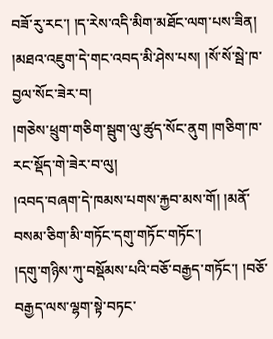བཟོ་རུ་རང་། །ད་རེས་འདི་མིག་མཐོང་ལག་པས་ཟིན།
།མཐའ་འཇུག་དེ་གང་འབད་མི་ཤེས་པས། །སོ་སོ་སྦེ་ཁ་བྱལ་སོང་ཟེར་བ།
།གཅེས་ཕྲུག་གཅིག་སྦུག་ལུ་ཚུད་སོང་ནུག །གཅིག་ཁ་རང་སྡོད་གེ་ཟེར་བ་ལུ།
།འབད་བཞག་དེ་ཁམས་པགས་རྐྱབ་མས་གོ། །མནོ་བསམ་ཅིག་མི་གཏོང་དགུ་གཏོང་གཏོང་།
།དགུ་གཉིས་ཀུ་བསྡོམས་པའི་བཅོ་བརྒྱད་གཏོང་། །བཅོ་བརྒྱད་ལས་ལྷག་སྟེ་བཏང་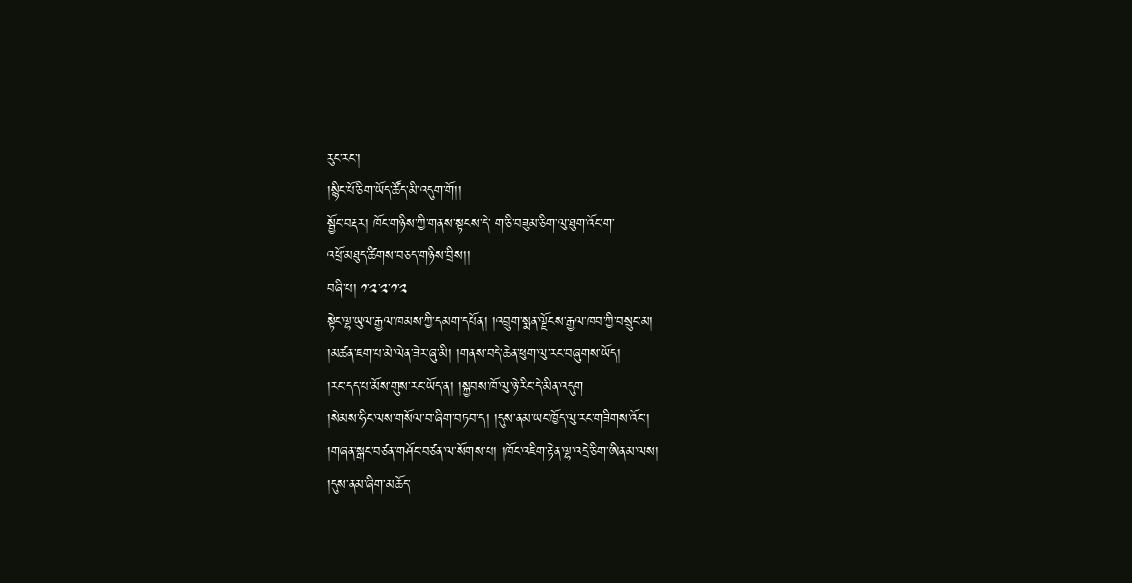རུང་རང་།
།སྙིང་པོ་ཅིག་ཡོད་ཚོད་མི་འདུག་གོ།།
སྦྱོང་བརྡར། ཁོང་གཉིས་ཀྱི་གནས་སྟངས་དེ་ ག་ཅི་བཟུམ་ཅིག་ལུ་ཐུག་འོང་ག་
འཕྲོ་མཐུད་ཚིགས་བཅད་གཉིས་བྲིས།།
བཞི་པ། ༡་༢་༢་༡་༢
སྟེང་ལྷ་ཡུལ་རྒྱལ་ཁམས་ཀྱི་དམག་དཔོན། །འབྲུག་སྨན་ལྗོངས་རྒྱལ་ཁབ་ཀྱི་བསྲུང་མ།
།མཚན་ཇག་པ་མེ་ལེན་ཟེར་ཞུ་མི། །གནས་བདེ་ཆེན་ཕུག་ལུ་རང་བཞུགས་ཡོད།
།རང་དད་པ་མོས་གུས་རང་ཡོད་ན། །སྐྱབས་ཁོ་ལུ་ཉེ་རིང་དེ་མིན་འདུག
།སེམས་ཧིང་ལས་གསོལ་བ་ཞིག་བཏབ་ད། །དུས་ནམ་ཡང་ཁྱོད་ལུ་རང་གཟིགས་འོང་།
།གཞན་སྒང་བཙན་གཤོང་བཙན་ལ་སོགས་པ། །ཁོང་འཇིག་རྟེན་ལྷ་འདྲེ་ཅིག་ཨིནམ་ལས།
།དུས་ནམ་ཞིག་མཆོད་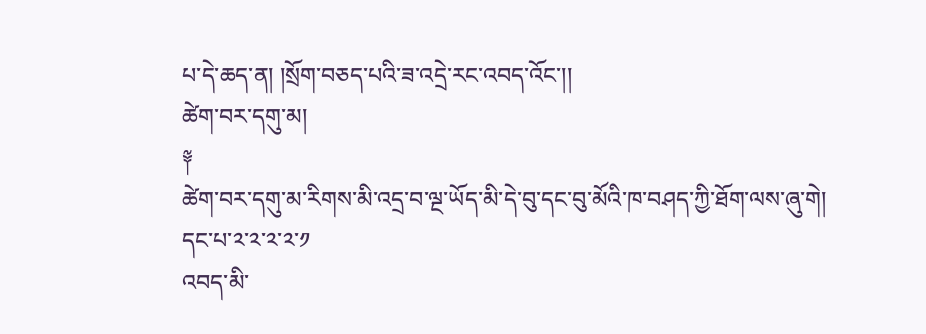པ་དེ་ཆད་ན། །སྲོག་བཅད་པའི་ཟ་འདྲེ་རང་འབད་འོང་།།
ཚེག་བར་དགུ་མ།
༈
ཚེག་བར་དགུ་མ་རིགས་མི་འདྲ་བ་ལྔ་ཡོད་མི་དེ་བུ་དང་བུ་མོའི་ཁ་བཤད་ཀྱི་ཐོག་ལས་ཞུ་གེ།
དང་པ་༢་༢་༢་༢་༡
འབད་མི་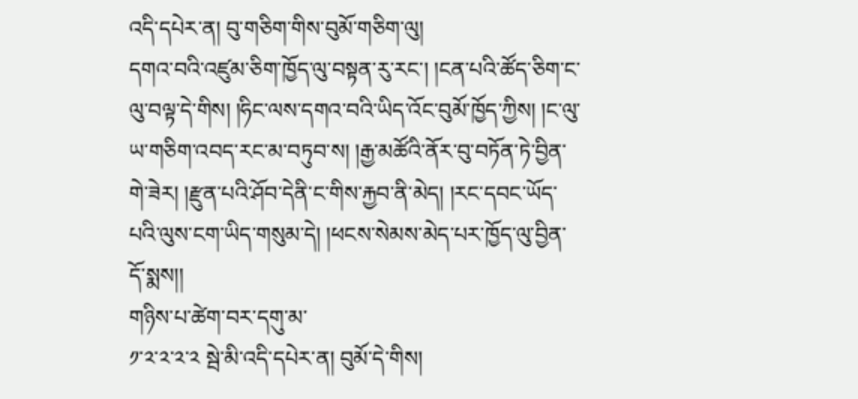འདི་དཔེར་ན། བུ་གཅིག་གིས་བུམོ་གཅིག་ལུ།
དགའ་བའི་འཛུམ་ཅིག་ཁྱོད་ལུ་བསྟན་རུ་རང་། །ངན་པའི་ཚོད་ཅིག་ང་ལུ་བལྟ་དེ་གིས། །ཧིང་ལས་དགའ་བའི་ཡིད་འོང་བུམོ་ཁྱོད་ཀྱིས། །ང་ལུ་ཡ་གཅིག་འབད་རང་མ་བཏུབ་ས། །རྒྱ་མཚོའི་ནོར་བུ་བཏོན་ཏེ་བྱིན་གེ་ཟེར། །རྫུན་པའི་ཤོབ་དེནི་ང་གིས་རྐྱབ་ནི་མེད། །རང་དབང་ཡོད་པའི་ལུས་ངག་ཡིད་གསུམ་དེ། །ཕངས་སེམས་མེད་པར་ཁྱོད་ལུ་བྱིན་དོ་སྨས།།
གཉིས་པ་ཚེག་བར་དགུ་མ་
༡་༢་༢་༢་༢ སྦེ་མི་འདི་དཔེར་ན། བུམོ་དེ་གིས།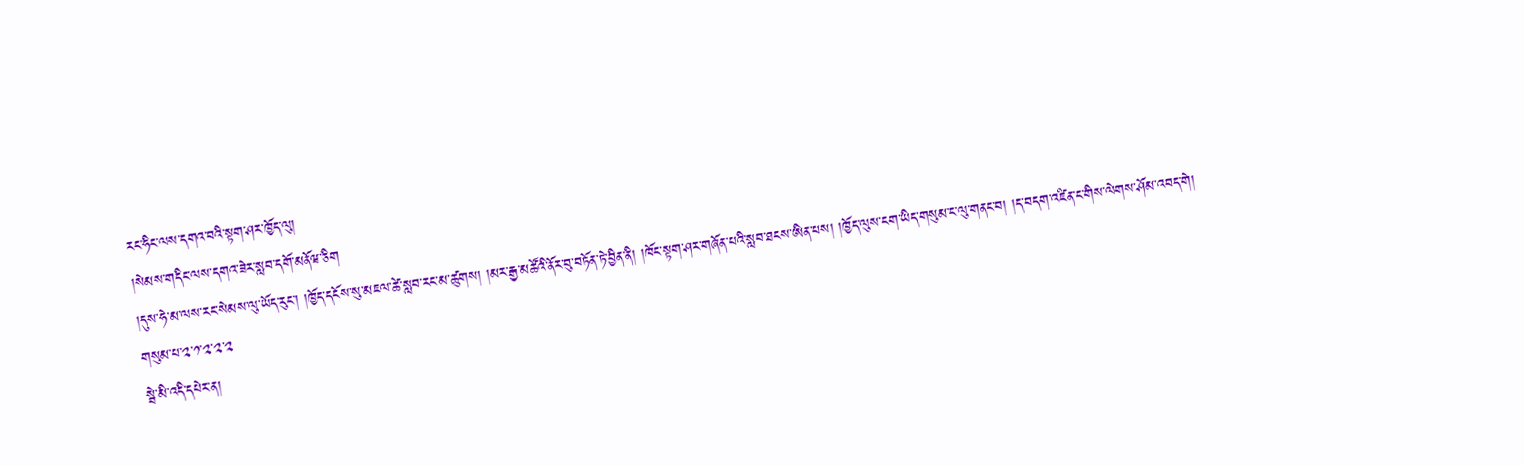རང་ཧིང་ལས་དགའ་བའི་སྟག་ཤར་ཁྱོད་ལུ།
།སེམས་གདིང་ལས་དགའ་ཟེར་སླབ་དགོ་མནོཝ་ཅིག
།དུས་ཧེ་མ་ལས་རང་སེམས་ལུ་ཡོད་རུང་། །ཁྱོད་དངོས་སུ་མཇལ་ཚེ་སླབ་རང་མ་ཚུགས། །མར་རྒྱ་མཚོའི་ནོར་བུ་བཏོན་ཏེ་བྱིན་ནི། །ཁོང་སྟག་ཤར་གཞོན་པའི་སླབ་ཐངས་ཨིན་པས། །ཁྱོད་ལུས་ངག་ཡིད་གསུམ་ང་ལུ་གནང་བ། །ད་བདག་འཛིན་ང་གིས་ལེགས་ཤོམ་འབད་གེ།
གསུམ་པ་༢་༡་༢་༢་༢
སྦེ་མི་འདི་དཔེར་ན།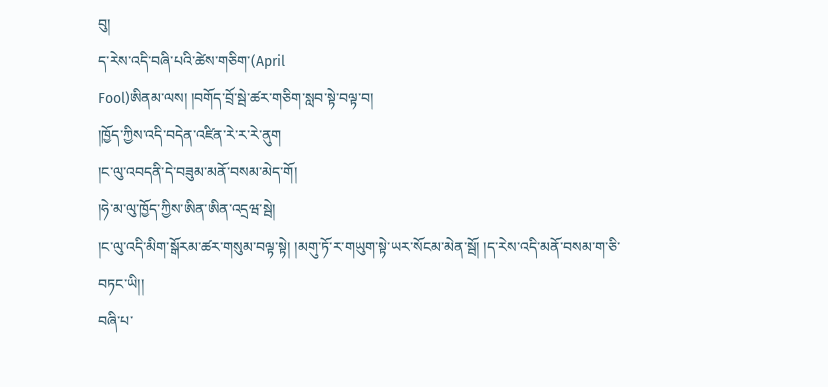བུ།
ད་རེས་འདི་བཞི་པའི་ཚེས་གཅིག་(April
Fool)ཨིནམ་ལས། །བགོད་བྲོ་སྦེ་ཚར་གཅིག་སླབ་སྟེ་བལྟ་བ།
།ཁྱོད་ཀྱིས་འདི་བདེན་འཛིན་རེ་ར་རེ་ནུག
།ང་ལུ་འབདནི་དེ་བཟུམ་མནོ་བསམ་མེད་གོ།
།ཧེ་མ་ལུ་ཁྱོད་ཀྱིས་ཨིན་ཨིན་འདྲཝ་སྦེ།
།ང་ལུ་འདི་མིག་སྒོརམ་ཚར་གསུམ་བལྟ་སྟེ། །མགུ་ཏོ་ར་གཡུག་སྟེ་ཡར་སོངམ་མེན་སྦོ། །ད་རེས་འདི་མནོ་བསམ་ག་ཅི་བཏང་ཡི།།
བཞི་པ་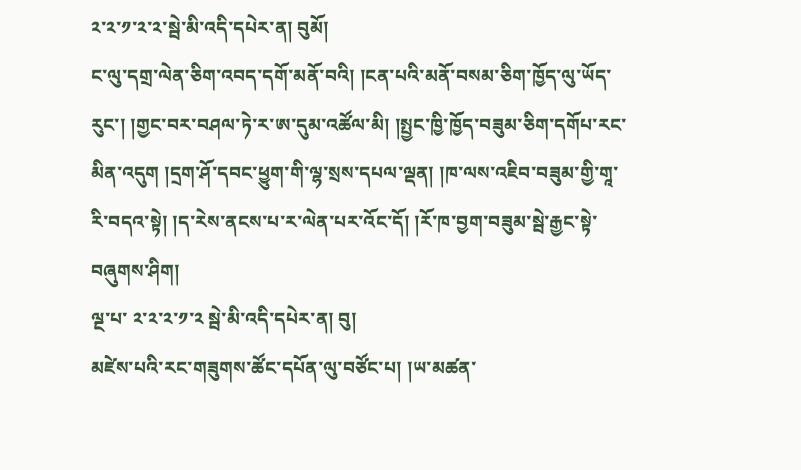༢་༢་༡་༢་༢་སྦེ་མི་འདི་དཔེར་ན། བུམོ།
ང་ལུ་དགྲ་ལེན་ཅིག་འབད་དགོ་མནོ་བའི། །ངན་པའི་མནོ་བསམ་ཅིག་ཁྱོད་ལུ་ཡོད་རུང་། །གྱང་བར་བཤལ་ཏེ་ར་ཨ་དུམ་འཚོལ་མི། །སྤྱང་ཁྱི་ཁྱོད་བཟུམ་ཅིག་དགོཔ་རང་མིན་འདུག །དྲག་ཤོ་དབང་ཕྱུག་གི་ལྷ་སྲས་དཔལ་ལྡན། །ཁ་ལས་འཇིབ་བཟུམ་གྱི་གཱ་རི་བདའ་སྟེ། །ད་རེས་ནངས་པ་ར་ལེན་པར་འོང་དོ། །རོ་ཁ་བྱག་བཟུམ་སྦེ་རྒྱང་སྟེ་བཞུགས་ཤིག།
ལྔ་པ་ ༢་༢་༢་༡་༢ སྦེ་མི་འདི་དཔེར་ན། བུ།
མཛེས་པའི་རང་གཟུགས་ཚོང་དཔོན་ལུ་བཙོང་པ། །ཡ་མཚན་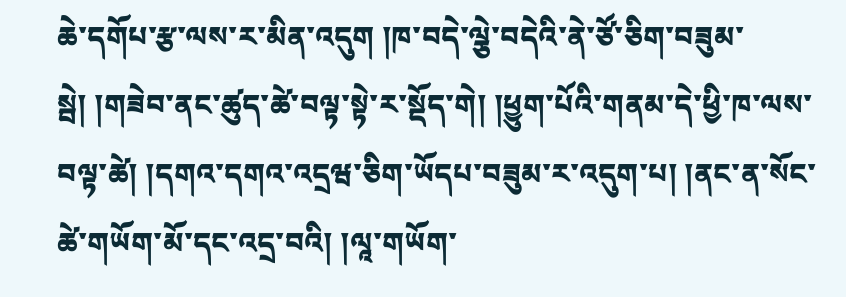ཆེ་དགོཔ་རྩ་ལས་ར་མིན་འདུག །ཁ་བདེ་ལྕེ་བདེའི་ནེ་ཙོ་ཅིག་བཟུམ་སྦེ། །གཟེབ་ནང་ཚུད་ཚེ་བལྟ་སྟེ་ར་སྡོད་གེ། །ཕྱུག་པོའི་གནམ་དེ་ཕྱི་ཁ་ལས་བལྟ་ཚེ། །དགའ་དགའ་འདྲཝ་ཅིག་ཡོདཔ་བཟུམ་ར་འདུག་པ། །ནང་ན་སོང་ཚེ་གཡོག་མོ་དང་འདྲ་བའི། །ལཱ་གཡོག་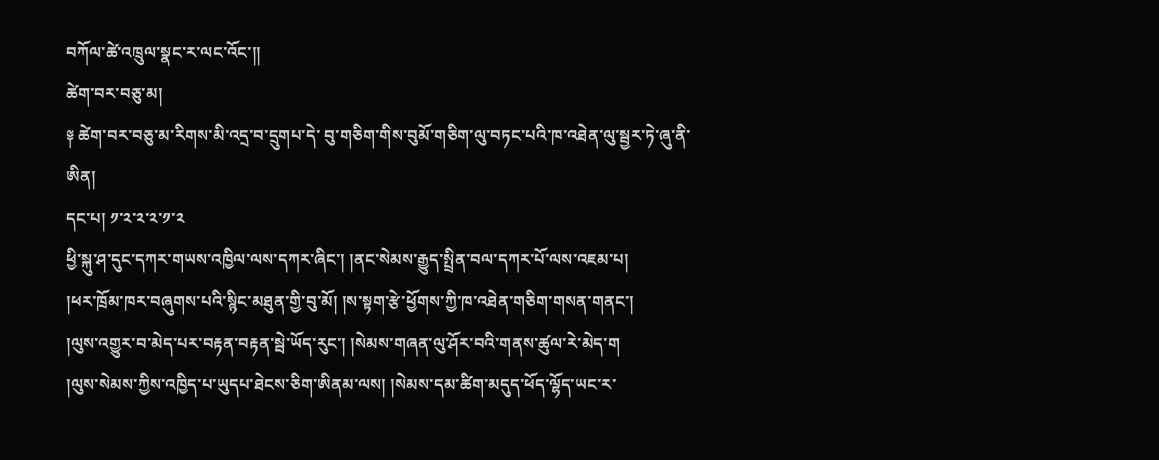བཀོལ་ཚེ་འཁྲུལ་སྣང་ར་ལང་འོང་།།
ཚེག་བར་བཅུ་མ།
༈ ཚེག་བར་བཅུ་མ་རིགས་མི་འདྲ་བ་དྲུགཔ་དེ་ བུ་གཅིག་གིས་བུམོ་གཅིག་ལུ་བཏང་པའི་ཁ་འཐེན་ལུ་སྦྱར་ཏེ་ཞུ་ནི་ཨིན།
དང་པ། ༡་༢་༢་༢་༡་༢
ཕྱི་སྐུ་ཤ་དུང་དཀར་གཡས་འཁྱིལ་ལས་དཀར་ཞིང་། །ནང་སེམས་རྒྱུད་སྤྲིན་བལ་དཀར་པོ་ལས་འཇམ་པ།
།ཕར་ཁྲོམ་ཁར་བཞུགས་པའི་སྙིང་མཐུན་གྱི་བུ་མོ། །ས་སྟག་རྩེ་ཕྱོགས་ཀྱི་ཁ་འཐེན་གཅིག་གསན་གནང་།
།ལུས་འགྱུར་བ་མེད་པར་བརྟན་བརྟན་སྦེ་ཡོད་རུང་། །སེམས་གཞན་ལུ་ཤོར་བའི་གནས་ཚུལ་རེ་མེད་ག
།ལུས་སེམས་ཀྱིས་འཁྱིད་པ་ཡུདཔ་ཐེངས་ཅིག་ཨིནམ་ལས། །སེམས་དམ་ཚིག་མདུད་ཕོད་ལྷོད་ཡང་ར་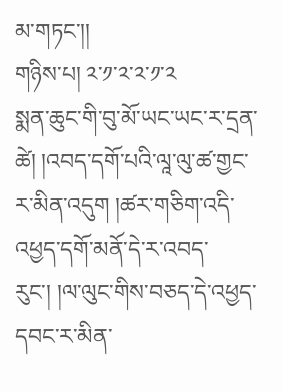མ་གཏང་།།
གཉིས་པ། ༢་༡་༢་༢་༡་༢
སྨན་ཆུང་གི་བུ་མོ་ཡང་ཡང་ར་དྲན་ཚེ། །འབད་དགོ་པའི་ལཱ་ལུ་ཚ་གྱང་ར་མིན་འདུག །ཚར་གཅིག་འདི་འཕྱད་དགོ་མནོ་དེ་ར་འབད་རུང་། །ལ་ལུང་གིས་བཅད་དེ་འཕྱད་དབང་ར་མིན་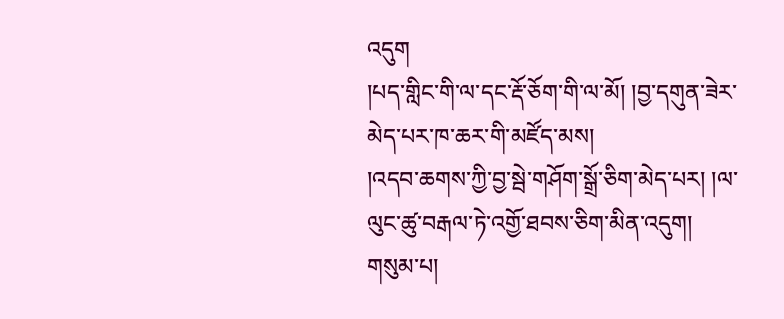འདུག
།པད་གླིང་གི་ལ་དང་རྡོ་ཅོག་གི་ལ་མོ། །བྱ་དགུན་ཟེར་མེད་པར་ཁ་ཆར་གི་མཛོད་མས།
།འདབ་ཆགས་ཀྱི་བྱ་སྦེ་གཤོག་སྒྲོ་ཅིག་མེད་པར། །ལ་ལུང་ཚུ་བརྒལ་ཏེ་འགྱོ་ཐབས་ཅིག་མིན་འདུག།
གསུམ་པ།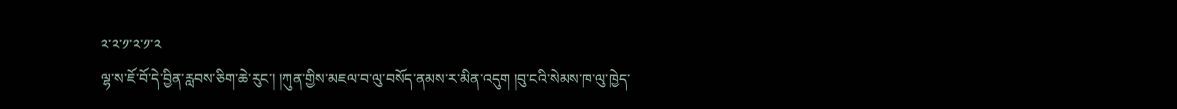༢་༢་༡་༢་༡་༢
ལྷ་ས་ཇོ་བོ་དེ་བྱིན་རླབས་ཅིག་ཆེ་རུང་། །ཀུན་གྱིས་མཇལ་བ་ལུ་བསོད་ནམས་ར་མིན་འདུག །བུ་ངའི་སེམས་ཁ་ལུ་ཁྱེད་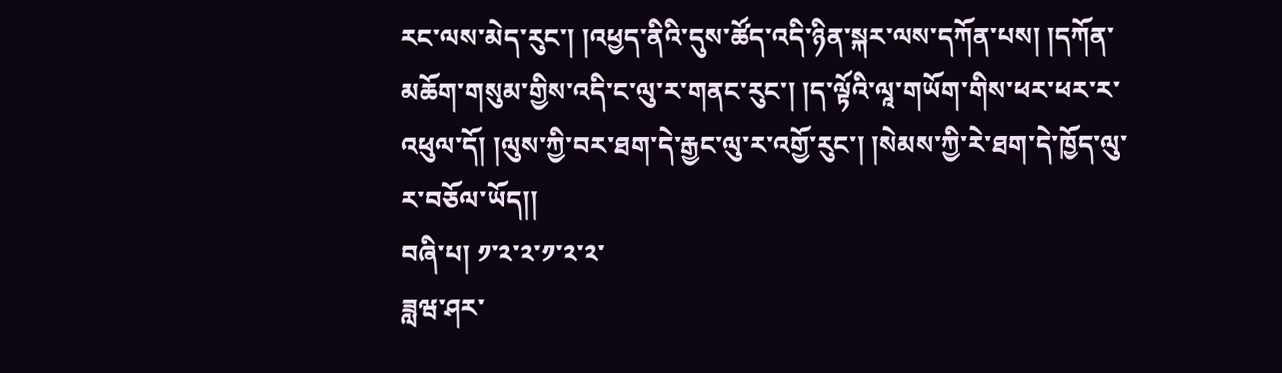རང་ལས་མེད་རུང་། །འཕྱད་ནིའི་དུས་ཚོད་འདི་ཉིན་སྐར་ལས་དཀོན་པས། །དཀོན་མཆོག་གསུམ་གྱིས་འདི་ང་ལུ་ར་གནང་རུང་། །ད་ལྟོའི་ལཱ་གཡོག་གིས་ཕར་ཕར་ར་འཕུལ་དོ། །ལུས་ཀྱི་བར་ཐག་དེ་རྒྱང་ལུ་ར་འགྱོ་རུང་། །སེམས་ཀྱི་རེ་ཐག་དེ་ཁྱོད་ལུ་ར་བཅོལ་ཡོད།།
བཞི་པ། ༡་༢་༢་༡་༢་༢་
ཟླཝ་ཤར་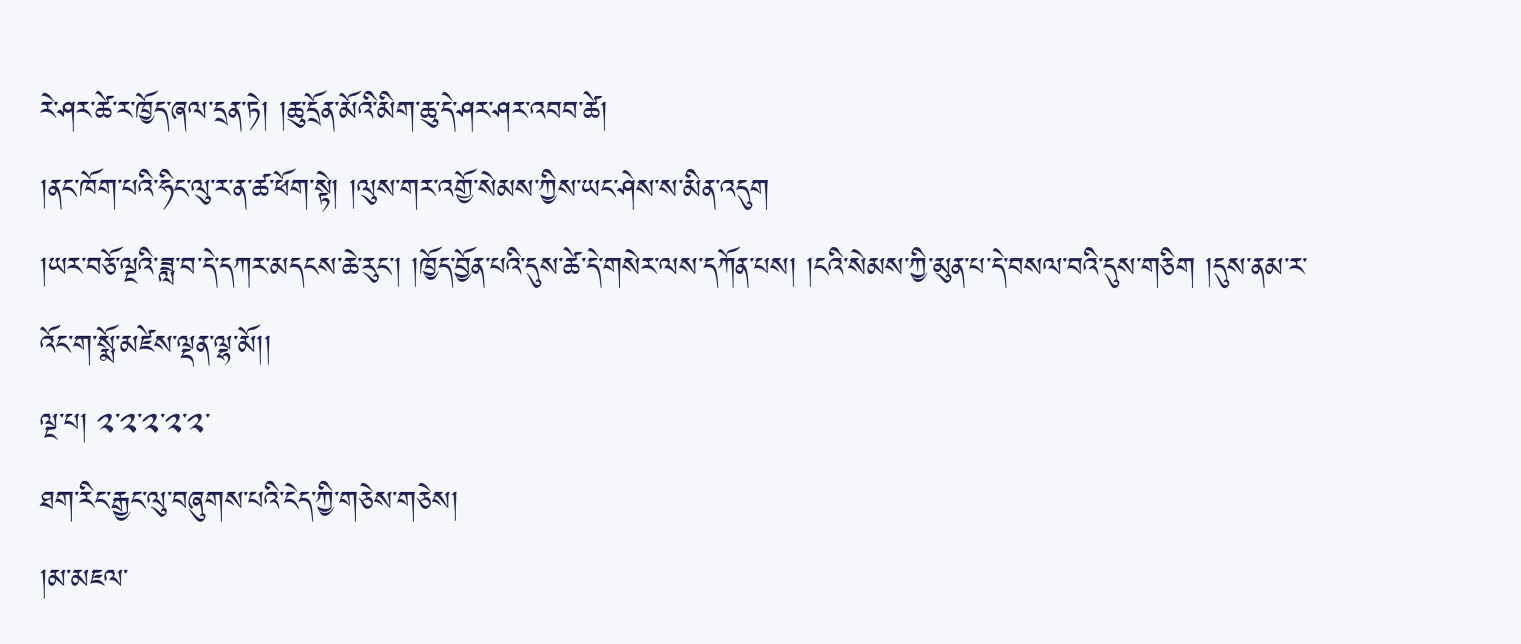རེ་ཤར་ཚེ་ར་ཁྱོད་ཞལ་དྲན་ཏེ། །ཆུ་དྲོན་མོའི་མིག་ཆུ་དེ་ཤར་ཤར་འབབ་ཚེ།
།ནང་ཁོག་པའི་ཧིང་ལུ་ར་ན་ཚ་ཕོག་སྟེ། །ལུས་གར་འགྱོ་སེམས་ཀྱིས་ཡང་ཤེས་ས་མིན་འདུག
།ཡར་བཅོ་ལྔའི་ཟླ་བ་དེ་དཀར་མདངས་ཆེ་རུང་། །ཁྱོད་བྱོན་པའི་དུས་ཚེ་དེ་གསེར་ལས་དཀོན་པས། །ངའི་སེམས་ཀྱི་མུན་པ་དེ་བསལ་བའི་དུས་གཅིག །དུས་ནམ་ར་འོང་ག་སྨོ་མཛེས་ལྡན་ལྷ་མོ།།
ལྔ་པ། ༢་༢་༢་༢་༢་
ཐག་རིང་རྒྱང་ལུ་བཞུགས་པའི་ངེད་ཀྱི་གཅེས་གཅེས།
།མ་མཇལ་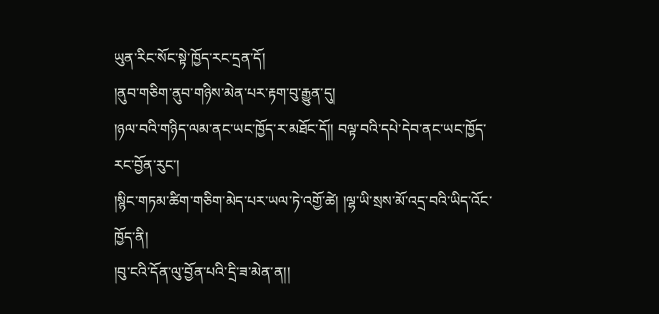ཡུན་རིང་སོང་སྟེ་ཁྱོད་རང་དྲན་དོ།
།ནུབ་གཅིག་ནུབ་གཉིས་མེན་པར་རྟག་བུ་རྒྱུན་དུ།
།ཉལ་བའི་གཉིད་ལམ་ནང་ཡང་ཁྱོད་ར་མཐོང་དོ།། བལྟ་བའི་དཔེ་དེབ་ནང་ཡང་ཁྱོད་རང་བྱོན་རུང་།
།སྙིང་གཏམ་ཚིག་གཅིག་མེད་པར་ཡལ་ཏེ་འགྱོ་ཚེ། །ལྷ་ཡི་སྲས་མོ་འདྲ་བའི་ཡིད་འོང་ཁྱོད་ནི།
།བུ་ངའི་དོན་ལུ་བྱོན་པའི་དྲི་ཟ་མེན་ན།།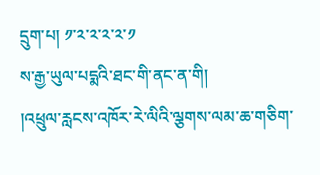དྲུག་པ། ༡་༢་༢་༢་༢་༡
ས་རྒྱ་ཡུལ་པདྨའི་ཐང་གི་ནང་ན་གི།
།འཕྲུལ་རླངས་འཁོར་རེ་ལིའི་ལྕགས་ལམ་ཆ་གཅིག་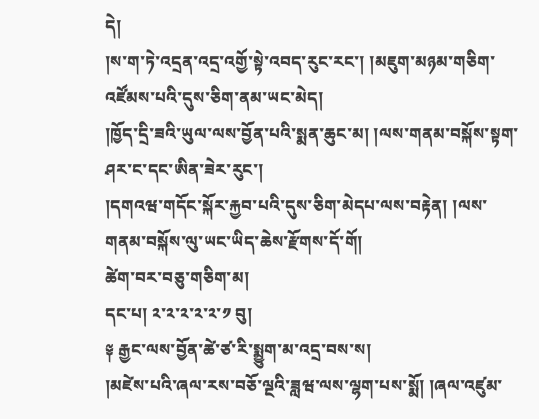དེ།
།ས་ག་ཏེ་འདྲན་འདྲ་འགྱོ་སྟེ་འབད་རུང་རང་། །མཇུག་མཉམ་གཅིག་འཛོམས་པའི་དུས་ཅིག་ནམ་ཡང་མེད།
།ཁྱོད་དྲི་ཟའི་ཡུལ་ལས་བྱོན་པའི་སྨན་ཆུང་མ། །ལས་གནམ་བསྐོས་སྟག་ཤར་ང་དང་ཨིན་ཟེར་རུང་།
།དགའཝ་གདོང་སྐོར་རྐྱབ་པའི་དུས་ཅིག་མེདཔ་ལས་བརྟེན། །ལས་གནམ་བསྐོས་ལུ་ཡང་ཡིད་ཆེས་རྫོགས་དོ་གོ།
ཚེག་བར་བཅུ་གཅིག་མ།
དང་པ། ༢་༢་༢་༢་༢་༡ བུ།
༈ རྒྱང་ལས་བྱོན་ཚེ་ཙ་རི་སྨྱུག་མ་འདྲ་བས་ས།
།མཛེས་པའི་ཞལ་རས་བཅོ་ལྔའི་ཟླཝ་ལས་ལྷག་པས་སྨོ། །ཞལ་འཛུམ་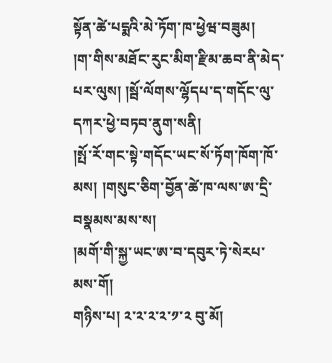སྟོན་ཚེ་པདྨའི་མེ་ཏོག་ཁ་ཕྱེཝ་བཟུམ།
།ག་གིས་མཐོང་རུང་མིག་རྫིམ་ཆབ་ནི་མེད་པར་ལུས། །སྦོ་ལོགས་ལྷོདཔ་ད་གདོང་ལུ་དཀར་ཕྱེ་བཏབ་ནུག་སནི།
།སྤོ་རོ་གང་སྟེ་གདོང་ཡང་སོ་ཏོག་ཁོག་ཁོ་མས། །གསུང་ཅིག་བྱོན་ཚེ་ཁ་ལས་ཨ་དྲི་བསྣམས་མས་ས།
།མགོ་གི་སྐྱ་ཡང་ཨ་བ་དབུར་ཏེ་སེརཔ་མས་གོ།
གཉིས་པ། ༢་༢་༢་༢་༡་༢ བུ་མོ།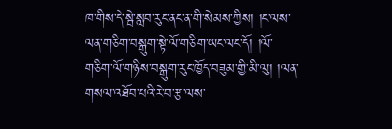ཁ་གིས་དེ་སྦེ་སླབ་རུང་ནང་ན་གི་སེམས་ཀྱིས། །ང་ལས་ལན་གཅིག་བསྒུག་སྟེ་ལོ་གཅིག་ཡང་ལང་དོ། །ལོ་གཅིག་ལོ་གཉིས་བསྒུག་རུང་ཁྱོད་བཟུམ་གྱི་མི་ལུ། །ལན་གསལ་འཐོབ་པའི་རེ་བ་རྩ་ལས་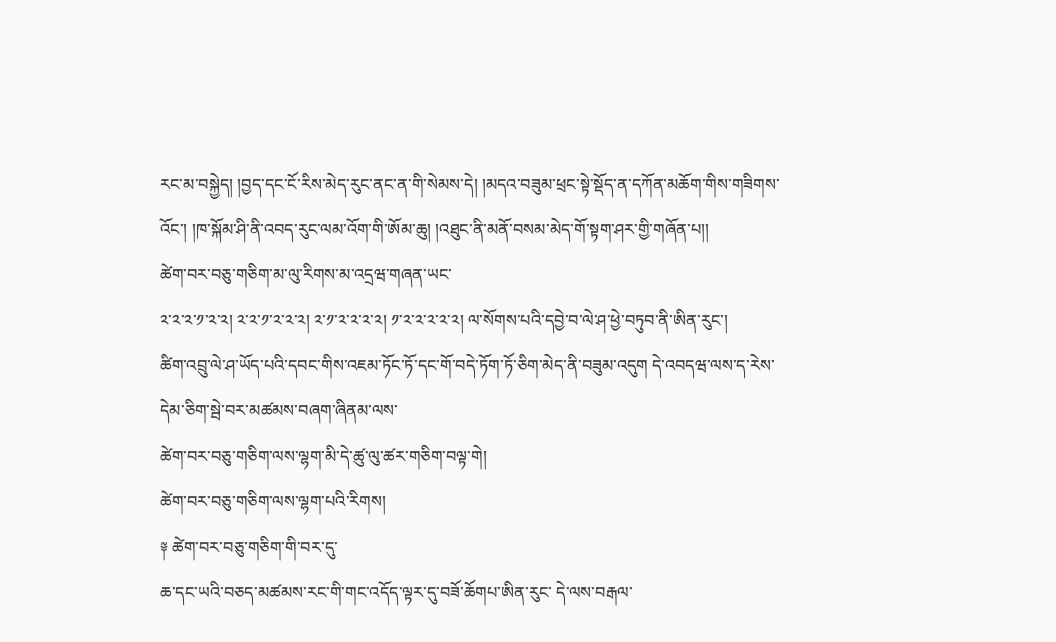རང་མ་བསྐྱེད། །བྱད་དང་ངོ་རིས་མེད་རུང་ནང་ན་གི་སེམས་དེ། །མདའ་བཟུམ་ཕྲང་སྟེ་སྡོད་ན་དཀོན་མཆོག་གིས་གཟིགས་འོང་། །ཁ་སྐོམ་ཤི་ནི་འབད་རུང་ལམ་འོག་གི་ཨོམ་ཆུ། །འཐུང་ནི་མནོ་བསམ་མེད་གོ་སྟག་ཤར་གྱི་གཞོན་པ།།
ཚེག་བར་བཅུ་གཅིག་མ་ལུ་རིགས་མ་འདྲཝ་གཞན་ཡང་
༢་༢་༢་༡་༢་༢། ༢་༢་༡་༢་༢་༢། ༢་༡་༢་༢་༢་༢། ༡་༢་༢་༢་༢་༢། ལ་སོགས་པའི་དབྱེ་བ་ལེ་ཤ་ཕྱེ་བཏུབ་ནི་ཨིན་རུང་།
ཚིག་འབྲུ་ལེ་ཤ་ཡོད་པའི་དབང་གིས་འཇམ་ཏོང་ཏོ་དང་གོ་བདེ་ཏོག་ཏོ་ཅིག་མེད་ནི་བཟུམ་འདུག དེ་འབདཝ་ལས་ད་རེས་དེམ་ཅིག་སྦེ་བར་མཚམས་བཞག་ཞིནམ་ལས་
ཚེག་བར་བཅུ་གཅིག་ལས་ལྷག་མི་དེ་ཚུ་ལུ་ཚར་གཅིག་བལྟ་གེ།
ཚེག་བར་བཅུ་གཅིག་ལས་ལྷག་པའི་རིགས།
༈ ཚེག་བར་བཅུ་གཅིག་གི་བར་དུ་
ཆ་དང་ཡའི་བཅད་མཚམས་རང་གི་གང་འདོད་ལྟར་དུ་བཟོ་ཆོགཔ་ཨིན་རུང་ དེ་ལས་བརྒལ་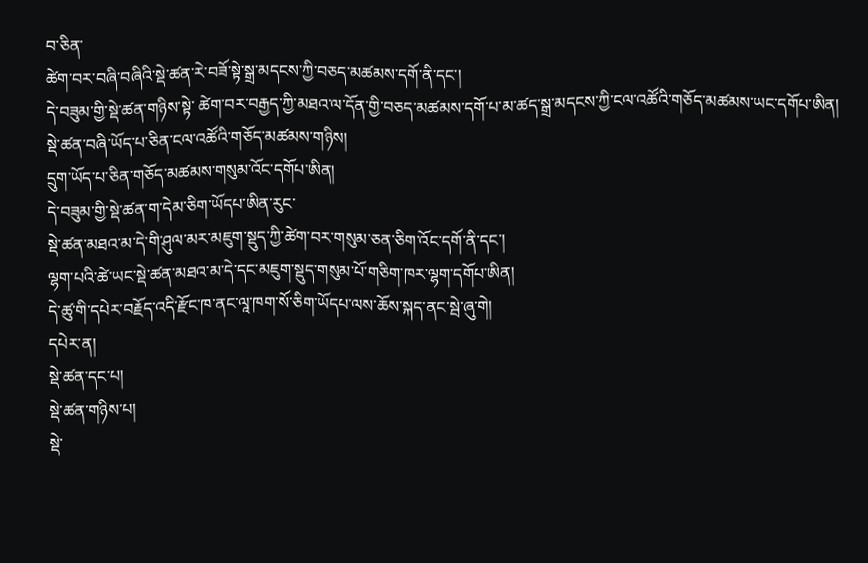བ་ཅིན་
ཚེག་བར་བཞི་བཞིའི་སྡེ་ཚན་རེ་བཟོ་སྟེ་སྒྲ་མདངས་ཀྱི་བཅད་མཚམས་དགོ་ནི་དང་།
དེ་བཟུམ་གྱི་སྡེ་ཚན་གཉིས་སྟེ་ ཚེག་བར་བརྒྱད་ཀྱི་མཐའ་ལ་དོན་གྱི་བཅད་མཚམས་དགོ་པ་མ་ཚད་སྒྲ་མདངས་ཀྱི་ངལ་འཚོའི་གཅོད་མཚམས་ཡང་དགོཔ་ཨིན།
སྡེ་ཚན་བཞི་ཡོད་པ་ཅིན་ངལ་འཚོའི་གཅོད་མཚམས་གཉིས།
དྲུག་ཡོད་པ་ཅིན་གཅོད་མཚམས་གསུམ་འོང་དགོཔ་ཨིན།
དེ་བཟུམ་གྱི་སྡེ་ཚན་ག་དེམ་ཅིག་ཡོདཔ་ཨིན་རུང་
སྡེ་ཚན་མཐའ་མ་དེ་གི་ཤུལ་མར་མཇུག་སྡུད་ཀྱི་ཚེག་བར་གསུམ་ཅན་ཅིག་འོང་དགོ་ནི་དང་།
ལྷག་པའི་ཚེ་ཡང་སྡེ་ཚན་མཐའ་མ་དེ་དང་མཇུག་སྡུད་གསུམ་པོ་གཅིག་ཁར་ལྷག་དགོཔ་ཨིན།
དེ་ཚུ་གི་དཔེར་བརྗོད་འདི་རྫོང་ཁ་ནང་ལཱ་ཁག་སོ་ཅིག་ཡོདཔ་ལས་ཆོས་སྐད་ནང་སྦེ་ཞུ་གེ།
དཔེར་ན།
སྡེ་ཚན་དང་པ།
སྡེ་ཚན་གཉིས་པ།
སྡེ་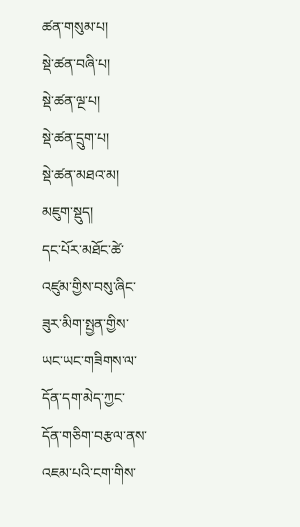ཚན་གསུམ་པ།
སྡེ་ཚན་བཞི་པ།
སྡེ་ཚན་ལྔ་པ།
སྡེ་ཚན་དྲུག་པ།
སྡེ་ཚན་མཐའ་མ།
མཇུག་སྡུད།
དང་པོར་མཐོང་ཚེ་
འཛུམ་གྱིས་བསུ་ཞིང་
ཟུར་མིག་སྤྱན་གྱིས་
ཡང་ཡང་གཟིགས་ལ་
དོན་དག་མེད་ཀྱང་
དོན་གཅིག་བརྩལ་ནས་
འཇམ་པའི་ངག་གིས་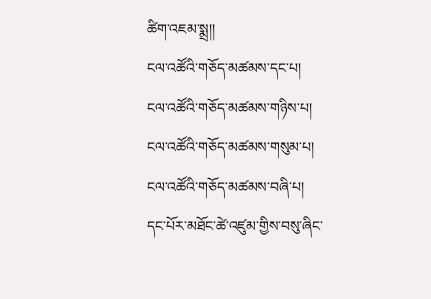ཚིག་འཇམ་སྨྲ།།
ངལ་འཚོའི་གཅོད་མཚམས་དང་པ།
ངལ་འཚོའི་གཅོད་མཚམས་གཉིས་པ།
ངལ་འཚོའི་གཅོད་མཚམས་གསུམ་པ།
ངལ་འཚོའི་གཅོད་མཚམས་བཞི་པ།
དང་པོར་མཐོང་ཚེ་འཛུམ་གྱིས་བསུ་ཞིང་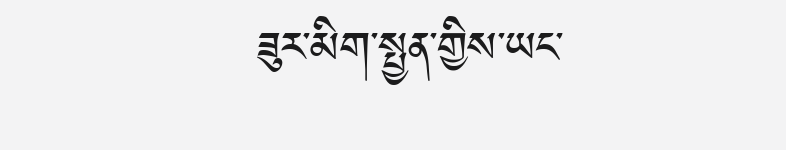ཟུར་མིག་སྤྱན་གྱིས་ཡང་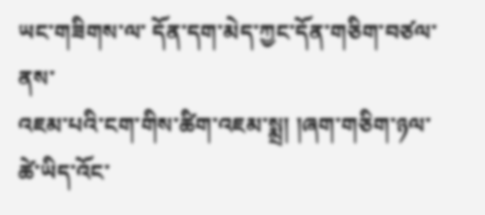ཡང་གཟིགས་ལ་ དོན་དག་མེད་ཀྱང་དོན་གཅིག་བཙལ་ནས་
འཇམ་པའི་ངག་གིས་ཚིག་འཇམ་སྨྲ། །ཞག་གཅིག་ཉལ་ཚེ་ཡིད་འོང་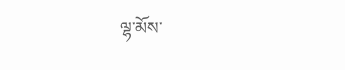ལྷ་མོས་